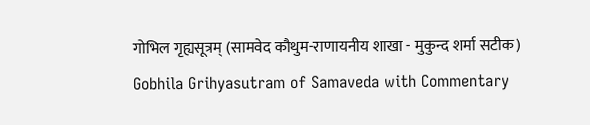गोभिल गृह्यसूत्रम् (सामवेद कौथुम-राणायनीय शाखा - मुकुन्द शर्मा सटीक)
Gobhila Grihyasutram of Samaveda with Commentary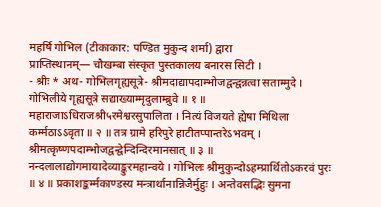महर्षि गोभिल (टीकाकार: पण्डित मुकुन्द शर्मा) द्वारा
प्राप्तिस्थानम्— चौखम्बा संस्कृत पुस्तकालय बनारस सिटी ।
- श्रीः * अथ- गोभिलगृह्यसूत्रे- श्रीमदाद्यापदाम्भोजद्वन्द्वन्नत्वा सताम्मुदे । गोभिलीये गृह्यसूत्रे सद्याख्याम्मृदुलाम्ब्रुवे ॥ १ ॥ महाराजाऽधिराजश्री५रमेश्वरसुपालिता । नित्यं विजयते ह्येषा मिथिला कर्म्मठाऽऽवृता ॥ २ ॥ तत्र ग्रामे हरिपुरे हाटीतप्पान्तरेऽभवम् । श्रीमत्कृष्णपदाम्भोजद्वन्द्वेन्दिन्दिरमानसात् ॥ ३ ॥ नन्दलालाद्योगमायादेव्याङ्कुरमहान्वये । गोभिलः श्रीमुकुन्दोऽहम्प्रार्थितोऽकरवं पुरः ॥ ४ ॥ प्रकाशङ्कर्म्मकाण्डस्य मन्त्रार्थानान्निजैर्मुहुः । अन्तेवसद्भिः सुमना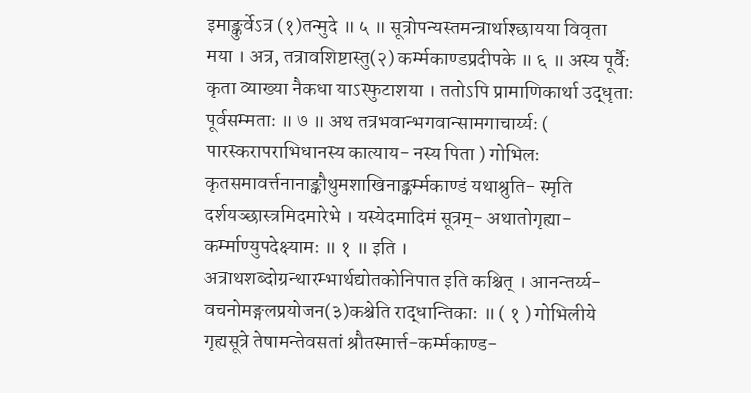इमाङ्कुर्वेऽत्र (१)तन्मुदे ॥ ५ ॥ सूत्रोपन्यस्तमन्त्रार्थाश्छायया विवृता मया । अत्र, तत्रावशिष्टास्तु(२) कर्म्मकाण्डप्रदीपके ॥ ६ ॥ अस्य पूर्वैः कृता व्याख्या नैकधा याऽस्फुटाशया । ततोऽपि प्रामाणिकार्था उद्धृताः पूर्वसम्मताः ॥ ७ ॥ अथ तत्रभवान्भगवान्सामगाचार्य्यः ( पारस्करापराभिधानस्य कात्याय- नस्य पिता ) गोभिलः कृतसमावर्त्तनानाङ्कौथुमशाखिनाङ्कर्म्मकाण्डं यथाश्रुति- स्मृति दर्शयञ्छास्त्रमिदमारेभे । यस्येदमादिमं सूत्रम्- अथातोगृह्या-कर्म्माण्युपदेक्ष्यामः ॥ १ ॥ इति । अत्राथशब्दोग्रन्थारम्भार्थद्योतकोनिपात इति कश्चित् । आनन्तर्य्य- वचनोमङ्गलप्रयोजन(३)कश्चेति राद्धान्तिकाः ॥ ( १ ) गोभिलीये गृह्यसूत्रे तेषामन्तेवसतां श्रौतस्मार्त्त-कर्म्मकाण्ड-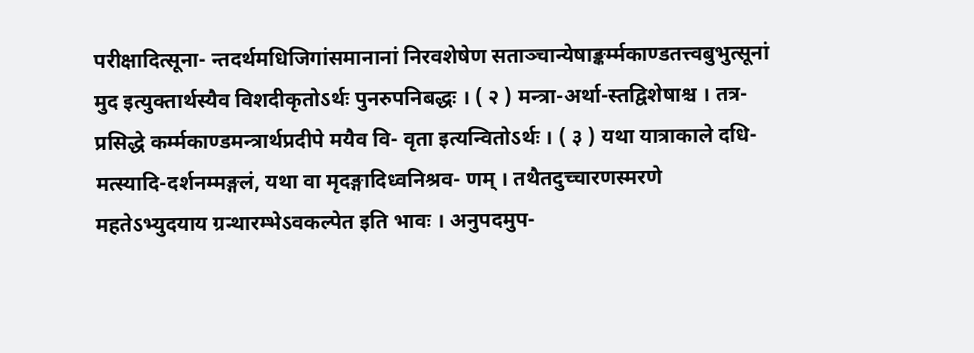परीक्षादित्सूना- न्तदर्थमधिजिगांसमानानां निरवशेषेण सताञ्चान्येषाङ्कर्म्मकाण्डतत्त्वबुभुत्सूनां मुद इत्युक्तार्थस्यैव विशदीकृतोऽर्थः पुनरुपनिबद्धः । ( २ ) मन्त्रा-अर्था-स्तद्विशेषाश्च । तत्र-प्रसिद्धे कर्म्मकाण्डमन्त्रार्थप्रदीपे मयैव वि- वृता इत्यन्वितोऽर्थः । ( ३ ) यथा यात्राकाले दधि-मत्स्यादि-दर्शनम्मङ्गलं, यथा वा मृदङ्गादिध्वनिश्रव- णम् । तथैतदुच्चारणस्मरणे महतेऽभ्युदयाय ग्रन्थारम्भेऽवकल्पेत इति भावः । अनुपदमुप-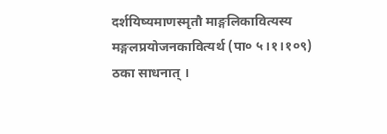दर्शयिष्यमाणस्मृतौ माङ्गलिकावित्यस्य मङ्गलप्रयोजनकावित्यर्थ (पा० ५।१।१०९) ठका साधनात् ।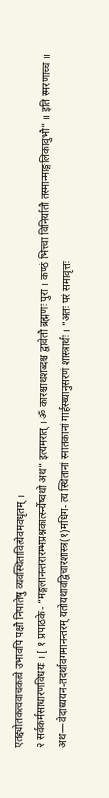एतद्द्योतकत्ववाचकत्वे उभावपि पक्षौ निपातेषु व्यवस्थितावित्येवमवधृतम् ।
२ सर्वकर्मसाधारणविधयः । [ १ प्रपाठके- “मङ्गलानन्तरारम्भप्रश्नकार्त्स्न्येष्वथो अथ” इत्यमरात् । ॐ कारश्चाथशब्दश्च द्वावेतौ ब्रह्मणः पुरा । कण्ठं भित्त्वा विनिर्यातौ तस्मान्माङ्गलिकावुभौ” ॥ इति स्मरणाच्च ॥ अथ—वेदाध्ययन-तदर्थावगमानन्तरम् यतोयथावद्विचारशास्त्र(१)मधिग- त्य स्थितानां स्नातकानां गार्हस्थ्यानुसरणं शास्त्रार्थः । “अतः परं समावृत्तः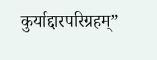कुर्याद्दारपरिग्रहम्”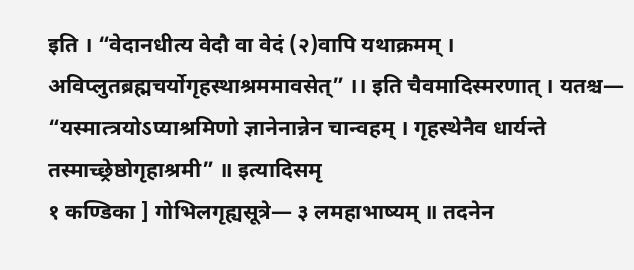इति । “वेदानधीत्य वेदौ वा वेदं (२)वापि यथाक्रमम् । अविप्लुतब्रह्मचर्योगृहस्थाश्रममावसेत्” ।। इति चैवमादिस्मरणात् । यतश्च— “यस्मात्त्रयोऽप्याश्रमिणो ज्ञानेनान्नेन चान्वहम् । गृहस्थेनैव धार्यन्ते तस्माच्छ्रेष्ठोगृहाश्रमी” ॥ इत्यादिसमृ
१ कण्डिका ] गोभिलगृह्यसूत्रे— ३ लमहाभाष्यम् ॥ तदनेन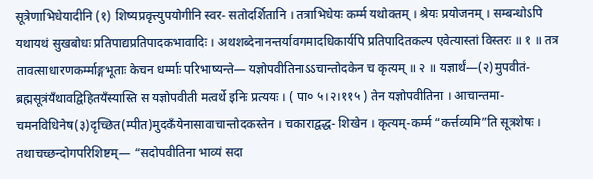सूत्रेणाभिधेयादीनि (१) शिष्यप्रवृत्त्युपयोगीनि स्वर- सतोदर्शितानि । तत्राभिधेयः कर्म्म यथोक्तम् । श्रेयः प्रयोजनम् । सम्बन्धोऽपि यथायथं सुखबोधः प्रतिपाद्यप्रतिपादकभावादिः । अथशब्देनानन्तर्यावगमादधिकार्यपि प्रतिपादितकल्प एवेत्यास्तां विस्तरः ॥ १ ॥ तत्र तावत्साधारणकर्म्माङ्गभूताः केचन धर्म्माः परिभाष्यन्ते— यज्ञोपवीतिनाऽऽचान्तोदकेन च कृत्यम् ॥ २ ॥ यज्ञार्थं—(२)मुपवीतं-ब्रह्मसूत्रंयँथावद्विहितयँस्यास्ति स यज्ञोपवीती मत्वर्थे इनिः प्रत्ययः । ( पा० ५।२।११५ ) तेन यज्ञोपवीतिना । आचान्तमा- चमनविधिनेष(३)दृच्छित(म्पीत)मुदकँयेनासावाचान्तोदकस्तेन । चकाराद्वद्ध- शिखेन । कृत्यम्-कर्म्म “कर्त्तव्यमि”ति सूत्रशेषः । तथाचच्छन्दोगपरिशिष्टम्— “सदोपवीतिना भाव्यं सदा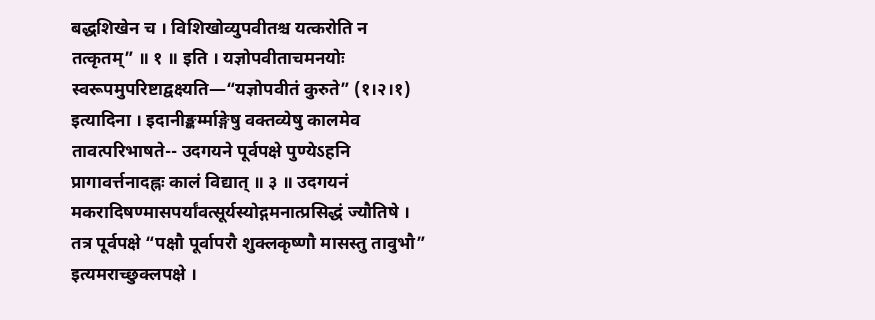बद्धशिखेन च । विशिखोव्युपवीतश्च यत्करोति न तत्कृतम्” ॥ १ ॥ इति । यज्ञोपवीताचमनयोः स्वरूपमुपरिष्टाद्वक्ष्यति—“यज्ञोपवीतं कुरुते” (१।२।१) इत्यादिना । इदानीङ्कर्म्माङ्गेषु वक्तव्येषु कालमेव तावत्परिभाषते-- उदगयने पूर्वपक्षे पुण्येऽहनि प्रागावर्त्तनादह्नः कालं विद्यात् ॥ ३ ॥ उदगयनं मकरादिषण्मासपर्यांवत्सूर्यस्योद्गमनात्प्रसिद्धं ज्यौतिषे । तत्र पूर्वपक्षे “पक्षौ पूर्वापरौ शुक्लकृष्णौ मासस्तु तावुभौ” इत्यमराच्छुक्लपक्षे ।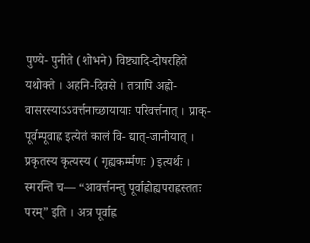पुण्ये- पुनीते (शोभने) विष्ट्यादि-दोषरहिते यथोक्ते । अहनि-दिवसे । तत्रापि अह्नो- वासरस्याऽऽवर्त्तनाच्छायायाः परिवर्त्तनात् । प्राक्-पूर्वम्पूवाह्न इत्येतं कालं वि- द्यात्-जानीयात् । प्रकृतस्य कृत्यस्य ( गृह्यकर्म्मणः ) इत्यर्थः । स्मरन्ति च— “आवर्त्तनन्तु पूर्वाह्नोह्यपराह्नस्ततः परम्” इति । अत्र पूर्वाह्न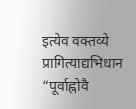इत्येव वक्तव्ये प्रागित्याद्यभिधान “पूर्वाह्नोवै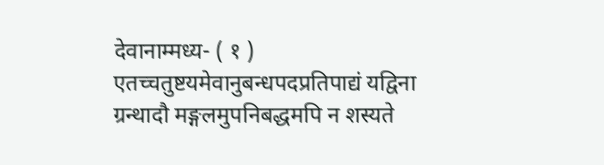देवानाम्मध्य- ( १ ) एतच्चतुष्टयमेवानुबन्धपदप्रतिपाद्यं यद्विना ग्रन्थादौ मङ्गलमुपनिबद्धमपि न शस्यते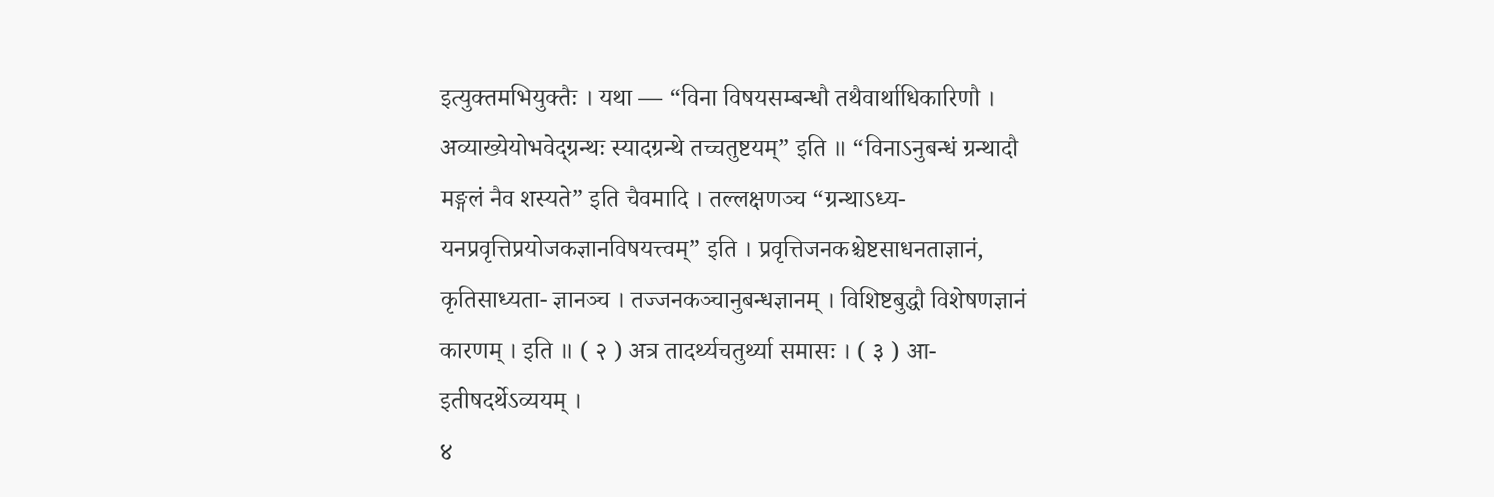इत्युक्तमभियुक्तैः । यथा — “विना विषयसम्बन्धौ तथैवार्थाधिकारिणौ । अव्याख्येयोभवेद्ग्रन्थः स्यादग्रन्थे तच्चतुष्टयम्” इति ॥ “विनाऽनुबन्धं ग्रन्थादौ मङ्गलं नैव शस्यते” इति चैवमादि । तल्लक्षणञ्च “ग्रन्थाऽध्य- यनप्रवृत्तिप्रयोजकज्ञानविषयत्त्वम्” इति । प्रवृत्तिजनकश्चेष्टसाधनताज्ञानं, कृतिसाध्यता- ज्ञानञ्च । तज्जनकञ्चानुबन्धज्ञानम् । विशिष्टबुद्धौ विशेषणज्ञानं कारणम् । इति ॥ ( २ ) अत्र तादर्थ्यचतुर्थ्या समासः । ( ३ ) आ-इतीषदर्थेऽव्ययम् ।
४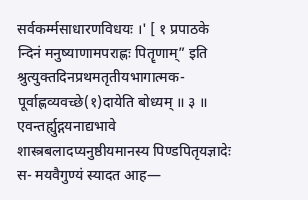सर्वकर्म्मसाधारणविधयः ।' [ १ प्रपाठके न्दिनं मनुष्याणामपराह्णः पितॄणाम्” इति श्रुत्युक्तदिनप्रथमतृतीयभागात्मक- पूर्वाह्णव्यवच्छे(१)दायेति बोध्यम् ॥ ३ ॥ एवन्तर्ह्युद्गयनाद्यभावे शास्त्रबलादप्यनुष्ठीयमानस्य पिण्डपितृयज्ञादेः स- मयवैगुण्यं स्यादत आह—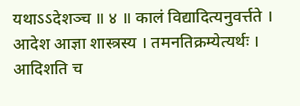यथाऽऽदेशञ्च ॥ ४ ॥ कालं विद्यादित्यनुवर्त्तते । आदेश आज्ञा शास्त्रस्य । तमनतिक्रम्येत्यर्थः । आदिशति च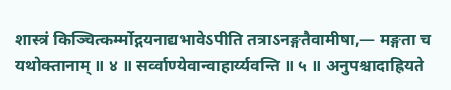शास्त्रं किञ्चित्कर्म्मोद्गयनाद्यभावेऽपीति तत्राऽनङ्गतैवामीषा,— मङ्गता च यथोक्तानाम् ॥ ४ ॥ सर्व्वाण्येवान्वाहार्य्यवन्ति ॥ ५ ॥ अनुपश्चादाह्रियते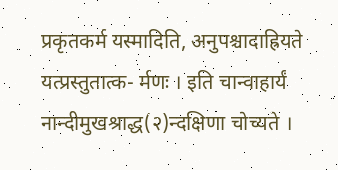प्रकृतकर्म यस्मादिति, अनुपश्चादाह्रियते यत्प्रस्तुतात्क- र्मणः । इति चान्वाहार्यं नान्दीमुखश्राद्ध(२)न्दक्षिणा चोच्यते ।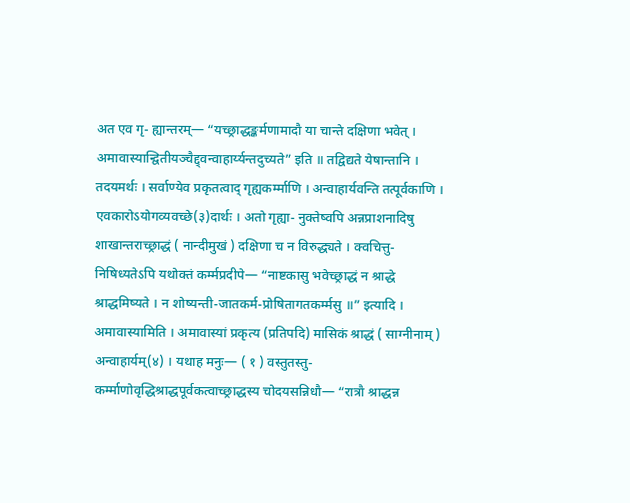अत एव गृ- ह्यान्तरम्— “यच्छ्राद्धङ्कर्मणामादौ या चान्ते दक्षिणा भवेत् । अमावास्यान्द्वितीयञ्चैद्द्वन्वाहार्य्यन्तदुच्यते” इति ॥ तद्विद्यते येषान्तानि । तदयमर्थः । सर्वाण्येव प्रकृतत्वाद् गृह्यकर्म्माणि । अन्वाहार्यवन्ति तत्पूर्वकाणि । एवकारोऽयोगव्यवच्छे(३)दार्थः । अतो गृह्या- नुक्तेष्वपि अन्नप्राशनादिषु शाखान्तराच्छ्राद्धं ( नान्दीमुखं ) दक्षिणा च न विरुद्ध्यते । क्वचित्तु-निषिध्यतेऽपि यथोक्तं कर्म्मप्रदीपे— “नाष्टकासु भवेच्छ्राद्धं न श्राद्धे श्राद्धमिष्यते । न शोष्यन्ती-जातकर्म-प्रोषितागतकर्म्मसु ॥” इत्यादि । अमावास्यामिति । अमावास्यां प्रकृत्य (प्रतिपदि) मासिकं श्राद्धं ( साग्नीनाम् ) अन्वाहार्यम्(४) । यथाह मनुः— ( १ ) वस्तुतस्तु-कर्म्माणोवृद्धिश्राद्धपूर्वकत्वाच्छ्राद्धस्य चोदयसन्निधौ— “रात्रौ श्राद्धन्न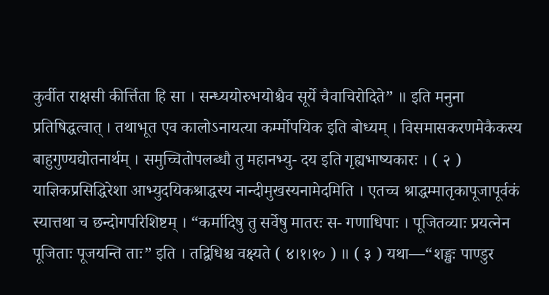कुर्वीत राक्षसी कीर्त्तिता हि सा । सन्ध्ययोरुभयोश्चैव सूर्ये चैवाचिरोदिते” ॥ इति मनुना प्रतिषिद्धत्वात् । तथाभूत एव कालोऽनायत्या कर्म्मोपयिक इति बोध्यम् । विसमासकरणमेकैकस्य बाहुगुण्यद्योतनार्थम् । समुच्चितोपलब्धौ तु महानभ्यु- दय इति गृह्यभाष्यकारः । ( २ ) याज्ञिकप्रसिद्धिरेशा आभ्युदयिकश्राद्धस्य नान्दीमुखस्यनामेदमिति । एतच्च श्राद्धम्मातृकापूजापूर्वकं स्यात्तथा च छन्दोगपरिशिष्टम् । “कर्मादिषु तु सर्वेषु मातरः स- गणाधिपाः । पूजितव्याः प्रयत्नेन पूजिताः पूजयन्ति ताः” इति । तद्विधिश्च वक्ष्यते ( ४।१।१० ) ॥ ( ३ ) यथा—“शङ्खः पाण्डुर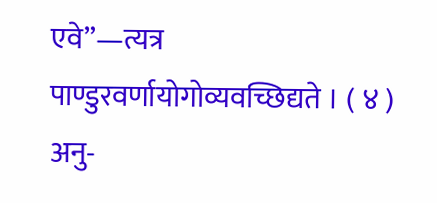एवे”—त्यत्र पाण्डुरवर्णायोगोव्यवच्छिद्यते । ( ४ ) अनु-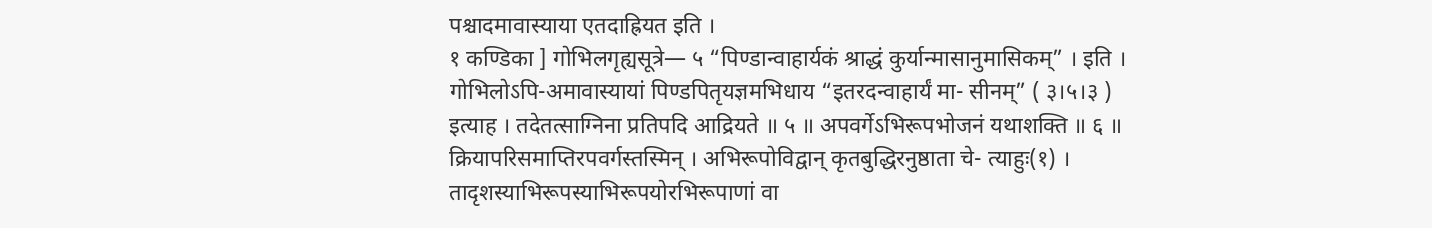पश्चादमावास्याया एतदाह्रियत इति ।
१ कण्डिका ] गोभिलगृह्यसूत्रे— ५ “पिण्डान्वाहार्यकं श्राद्धं कुर्यान्मासानुमासिकम्” । इति । गोभिलोऽपि-अमावास्यायां पिण्डपितृयज्ञमभिधाय “इतरदन्वाहार्यं मा- सीनम्” ( ३।५।३ ) इत्याह । तदेतत्साग्निना प्रतिपदि आद्रियते ॥ ५ ॥ अपवर्गेऽभिरूपभोजनं यथाशक्ति ॥ ६ ॥ क्रियापरिसमाप्तिरपवर्गस्तस्मिन् । अभिरूपोविद्वान् कृतबुद्धिरनुष्ठाता चे- त्याहुः(१) । तादृशस्याभिरूपस्याभिरूपयोरभिरूपाणां वा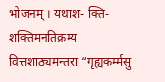भोजनम् । यथाश- क्ति-शक्तिमनतिक्रम्य वित्तशाठ्यमन्तरा “गृह्यकर्म्मसु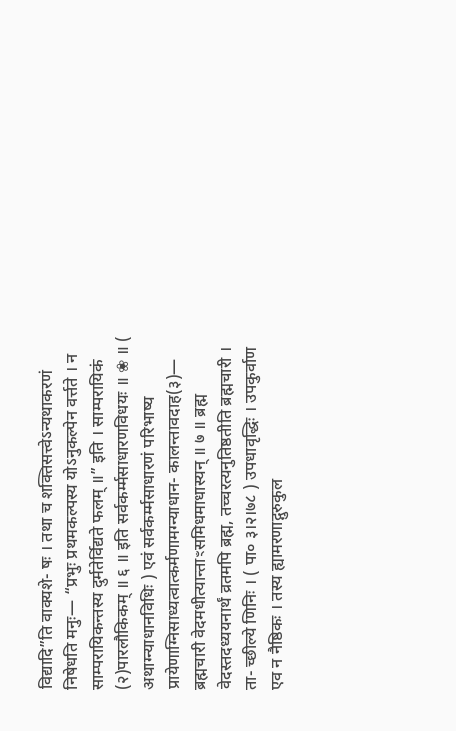विद्यादि”ति वाक्यशे- षः । तथा च शक्तिसत्त्वेऽन्यथाकरणं निषेधति मनुः— “प्रभुः प्रथमकल्पस्य योऽनुकल्पेन वर्त्तते । न साम्परायिकन्तस्य दुर्मतेर्विद्यते फलम् ॥” इति । साम्परायिकं (२)पारलौकिकम् ॥ ६ ॥ इति सर्वकर्म्मसाधारणविधयः ॥ ❀ ॥ ( अथाग्न्याधानविधिः ) एवं सर्वकर्म्मसाधारणं परिभाष्य प्रायेणाग्निसाध्यत्वात्कर्मणामग्न्याधान- कालन्तावदाह(३)— ब्रह्मचारी वेदमधीत्यान्ताꣳसमिधमाधास्यन् ॥ ७ ॥ ब्रह्म वेदस्तदध्ययनार्थं व्रतमपि ब्रह्म, तच्चरत्यनुतिष्ठतीति ब्रह्मचारी । ता- च्छील्ये णिनिः । ( पा० ३।२।७८ ) उपधावृद्धिः । उपकुर्वाण एव न नैष्ठिकः । तस्य ह्यामरणाद्गुरुकुल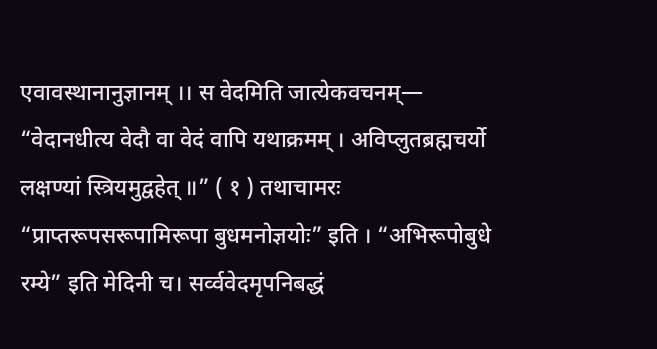एवावस्थानानुज्ञानम् ।। स वेदमिति जात्येकवचनम्— “वेदानधीत्य वेदौ वा वेदं वापि यथाक्रमम् । अविप्लुतब्रह्मचर्यो लक्षण्यां स्त्रियमुद्वहेत् ॥” ( १ ) तथाचामरः “प्राप्तरूपसरूपामिरूपा बुधमनोज्ञयोः” इति । “अभिरूपोबुधे रम्ये” इति मेदिनी च। सर्व्ववेदमृपनिबद्धं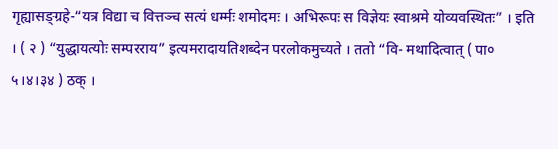गृह्यासङ्ग्रहे-“यत्र विद्या च वित्तञ्च सत्यं धर्म्मः शमोदमः । अभिरूपः स विज्ञेयः स्वाश्रमे योव्यवस्थितः” । इति । ( २ ) “युद्धायत्योः सम्परराय” इत्यमरादायतिशब्देन परलोकमुच्यते । ततो “वि- मथादित्वात् ( पा० ५।४।३४ ) ठक् ।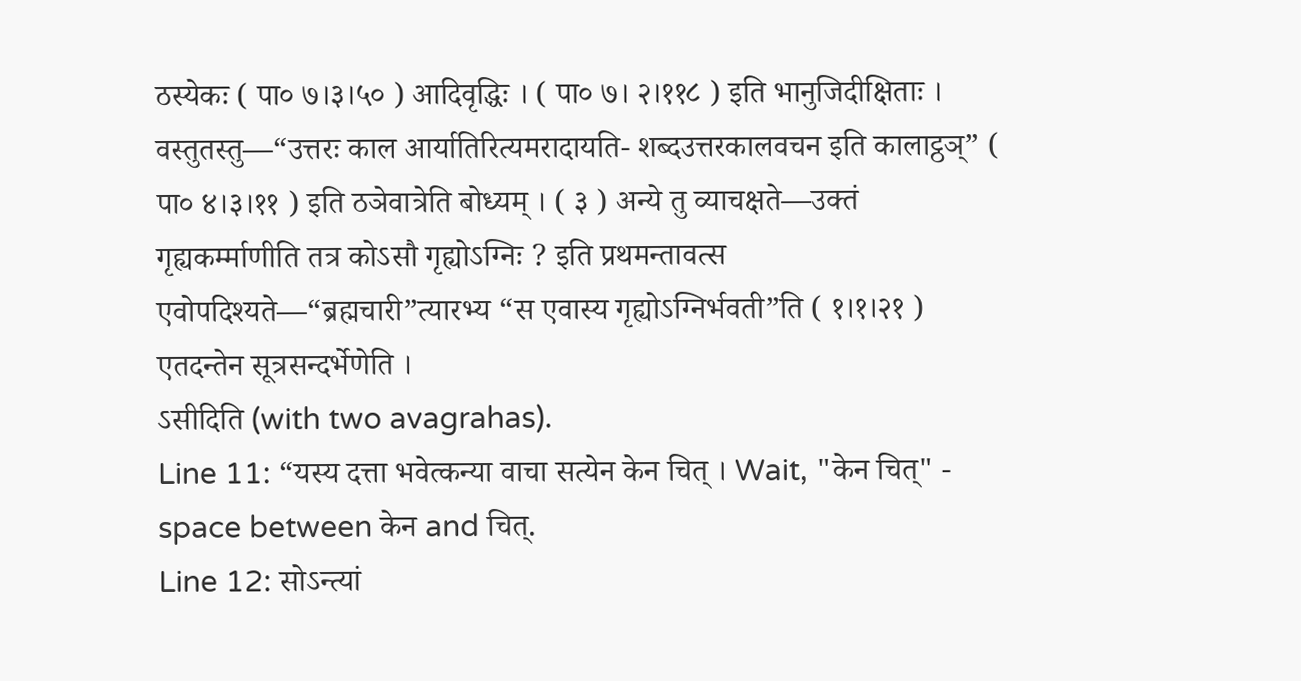ठस्येकः ( पा० ७।३।५० ) आदिवृद्धिः । ( पा० ७। २।११८ ) इति भानुजिदीक्षिताः । वस्तुतस्तु—“उत्तरः काल आर्यातिरित्यमरादायति- शब्दउत्तरकालवचन इति कालाट्ठञ्” ( पा० ४।३।११ ) इति ठञेवात्रेति बोध्यम् । ( ३ ) अन्ये तु व्याचक्षते—उक्तं गृह्यकर्म्माणीति तत्र कोऽसौ गृह्योऽग्निः ? इति प्रथमन्तावत्स एवोपदिश्यते—“ब्रह्मचारी”त्यारभ्य “स एवास्य गृह्योऽग्निर्भवती”ति ( १।१।२१ ) एतदन्तेन सूत्रसन्दर्भेणेति ।
ऽसीदिति (with two avagrahas).
Line 11: “यस्य दत्ता भवेत्कन्या वाचा सत्येन केन चित् । Wait, "केन चित्" - space between केन and चित्.
Line 12: सोऽन्त्यां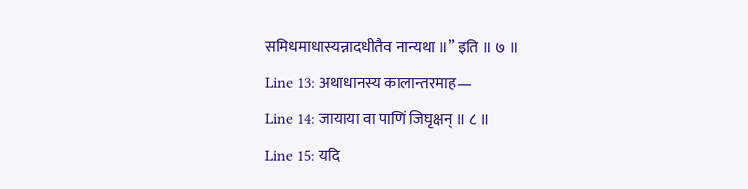समिधमाधास्यन्नादधीतैव नान्यथा ॥” इति ॥ ७ ॥
Line 13: अथाधानस्य कालान्तरमाह—
Line 14: जायाया वा पाणिं जिघृक्षन् ॥ ८ ॥
Line 15: यदि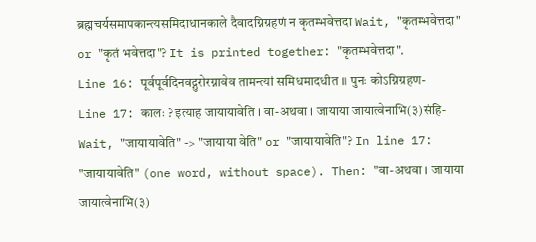ब्रह्मचर्यसमापकान्त्यसमिदाधानकाले दैवादग्निग्रहणं न कृतम्भवेत्तदा Wait, "कृतम्भवेत्तदा" or "कृतं भवेत्तदा"? It is printed together: "कृतम्भवेत्तदा".
Line 16: पूर्वपूर्वदिनवद्गुरोरग्नावेव तामन्त्यां समिधमादधीत ॥ पुनः कोऽग्निग्रहण-
Line 17: कालः ? इत्याह जायायावेति । वा-अथवा । जायाया जायात्वेनाभि(३)संहि- Wait, "जायायावेति" -> "जायाया वेति" or "जायायावेति"? In line 17: "जायायावेति" (one word, without space). Then: "वा-अथवा । जायाया जायात्वेनाभि(३)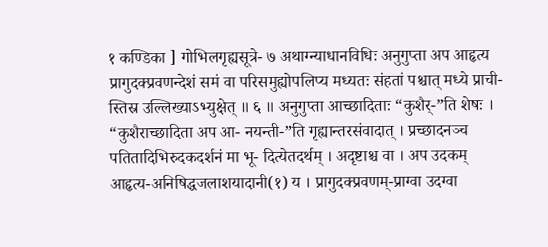१ कण्डिका ] गोभिलगृह्यसूत्रे- ७ अथाग्न्याधानविधिः अनुगुप्ता अप आहृत्य प्रागुदक्प्रवणन्देशं समं वा परिसमुह्योपलिप्य मध्यतः संहतां पश्चात् मध्ये प्राची- स्तिस्र उल्लिख्याऽभ्युक्षेत् ॥ ६ ॥ अनुगुप्ता आच्छादिताः “कुशैर्-”ति शेषः । “कुशैराच्छादिता अप आ- नयन्ती-”ति गृह्यान्तरसंवादात् । प्रच्छादनञ्च पतितादिभिरुदकदर्शनं मा भू- दित्येतदर्थम् । अदृष्टाश्च वा । अप उदकम् आहृत्य-अनिषिद्धजलाशयादानी(१) य । प्रागुदक्प्रवणम्-प्राग्वा उदग्वा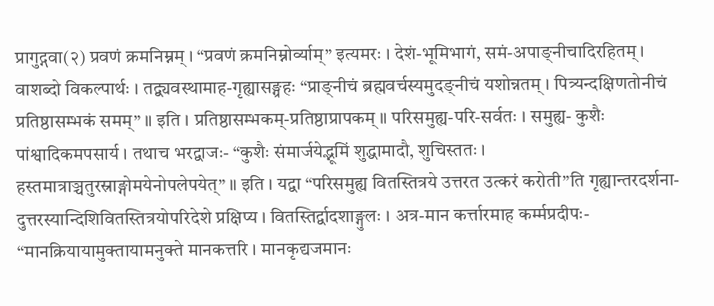प्रागुद्गवा(२) प्रवणं क्रमनिम्नम् । “प्रवणं क्रमनिम्नोर्व्याम्” इत्यमरः । देशं-भूमिभागं, समं-अपाङ्नीचादिरहितम् । वाशब्दो विकल्पार्थः । तद्व्यवस्थामाह-गृह्यासङ्ग्रहः “प्राङ्नीचं ब्रह्मवर्चस्यमुदङ्नीचं यशोन्नतम् । पित्र्यन्दक्षिणतोनीचं प्रतिष्ठासम्भकं समम्” ॥ इति । प्रतिष्ठासम्भकम्-प्रतिष्ठाप्रापकम् ॥ परिसमुह्य-परि-सर्वतः । समुह्य- कुशैः पांश्वादिकमपसार्य । तथाच भरद्वाजः- “कुशैः संमार्जयेद्भूमिं शुद्धामादौ, शुचिस्ततः । हस्तमात्राञ्चतुरस्राङ्गोमयेनोपलेपयेत्” ॥ इति । यद्वा “परिसमुह्य वितस्तित्रये उत्तरत उत्करं करोती”ति गृह्यान्तरदर्शना- दुत्तरस्यान्दिशिवितस्तित्रयोपरिदेशे प्रक्षिप्य । वितस्तिर्द्वादशाङ्गुलः । अत्र-मान कर्त्तारमाह कर्म्मप्रदीपः- “मानक्रियायामुक्तायामनुक्ते मानकत्तरि । मानकृद्यजमानः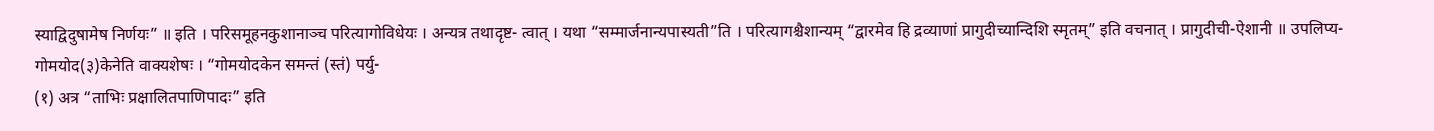स्याद्विदुषामेष निर्णयः” ॥ इति । परिसमूहनकुशानाञ्च परित्यागोविधेयः । अन्यत्र तथादृष्ट- त्वात् । यथा “सम्मार्जनान्यपास्यती”ति । परित्यागश्चैशान्यम् “द्वारमेव हि द्रव्याणां प्रागुदीच्यान्दिशि स्मृतम्” इति वचनात् । प्रागुदीची-ऐशानी ॥ उपलिप्य-गोमयोद(३)केनेति वाक्यशेषः । “गोमयोदकेन समन्तं (स्तं) पर्यु-
(१) अत्र “ताभिः प्रक्षालितपाणिपादः” इति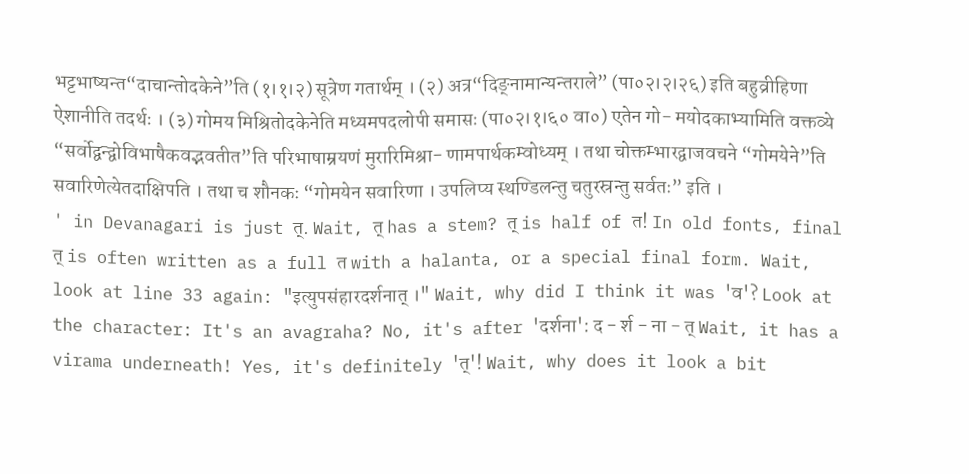भट्टभाष्यन्त“दाचान्तोदकेने”ति (१।१।२) सूत्रेण गतार्थम् । (२) अत्र“दिङ्नामान्यन्तराले” (पा०२।२।२६) इति बहुव्रीहिणा ऐशानीति तदर्थः । (३) गोमय मिश्रितोदकेनेति मध्यमपदलोपी समासः (पा०२।१।६० वा०) एतेन गो- मयोदकाभ्यामिति वक्तव्ये “सर्वोद्वन्द्वोविभाषैकवद्भवतीत”ति परिभाषाम्रयणं मुरारिमिश्रा- णामपार्थकम्वोध्यम् । तथा चोक्तम्भारद्वाजवचने “गोमयेने”ति सवारिणेत्येतदाक्षिपति । तथा च शौनकः “गोमयेन सवारिणा । उपलिप्य स्थण्डिलन्तु चतुरस्रन्तु सर्वतः” इति ।
' in Devanagari is just त्. Wait, त् has a stem? त् is half of त! In old fonts, final त् is often written as a full त with a halanta, or a special final form. Wait, look at line 33 again: "इत्युपसंहारदर्शनात् ।" Wait, why did I think it was 'व'? Look at the character: It's an avagraha? No, it's after 'दर्शना': द - र्श - ना - त् Wait, it has a virama underneath! Yes, it's definitely 'त्'! Wait, why does it look a bit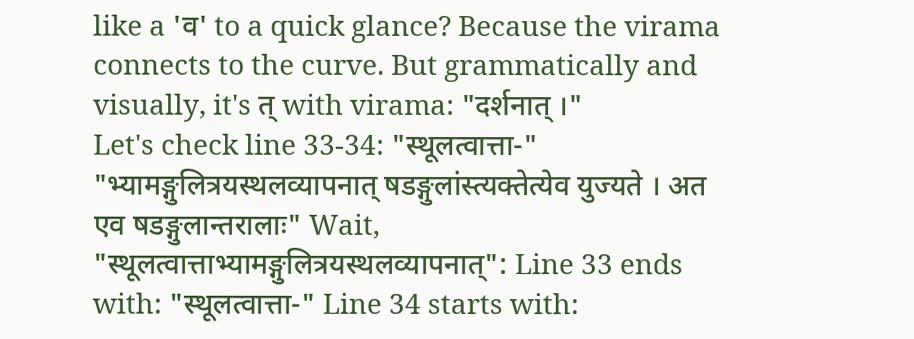like a 'व' to a quick glance? Because the virama connects to the curve. But grammatically and visually, it's त् with virama: "दर्शनात् ।"
Let's check line 33-34: "स्थूलत्वात्ता-" "भ्यामङ्गुलित्रयस्थलव्यापनात् षडङ्गुलांस्त्यक्तेत्येव युज्यते । अत एव षडङ्गुलान्तरालाः" Wait, "स्थूलत्वात्ताभ्यामङ्गुलित्रयस्थलव्यापनात्": Line 33 ends with: "स्थूलत्वात्ता-" Line 34 starts with: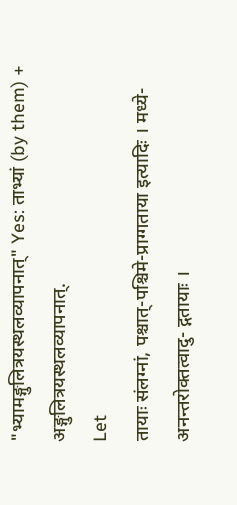"भ्यामङ्गुलित्रयस्थलव्यापनात्" Yes: ताभ्यां (by them) + अङ्गुलित्रयस्थलव्यापनात्.
Let
तायाः संलग्नां, पश्चात्-पश्चिमे-प्राग्गताया इत्यादिः । मध्ये-अनन्तरोक्तत्वादु- द्गतायाः ।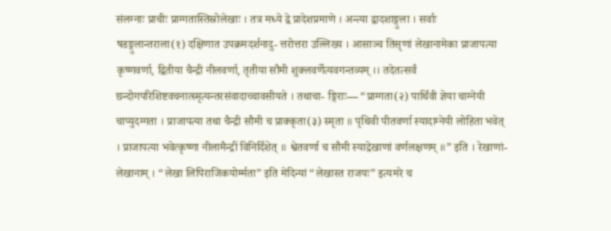संलग्नाः प्राचीः प्राग्गतास्तिस्रोलेखाः । तत्र मध्ये द्वे प्रादेशप्रमाणे । अन्त्या द्वादशाङ्गुला । सर्वाः षडङ्गुलान्तराला(१) दक्षिणात उपक्रमदर्शनादु- त्तरोत्तरा उल्लिख्य । आसाञ्च तिसृणां लेखानामेका प्राजापत्या कृष्णवर्णा, द्वितीया चैन्द्री नीलवर्णा, तृतीया सौमी शुक्लवर्णेत्यवगन्तव्यम् ।। तदेतत्सर्वं छन्दोगपरिशिष्टवचनात्स्मृत्यन्तरसंवादाच्चावसीयते । तथाचा- ङ्गिराः— “प्राग्गता(२) पार्थिवी ज्ञेया चाग्नेयी चाप्युदग्गता । प्राजापत्या तथा चैन्द्री सौमी च प्राक्कृता(३) स्मृता ॥ पृथिवी पीतवर्णा स्यादाग्नेयी लोहिता भवेत् । प्राजापत्या भवेत्कृष्णा नीलामैन्द्रीं विनिर्दिशेत् ॥ श्वेतवर्णा च सौमी स्याद्रेखाणां वर्णलक्षणम् ॥” इति । रेखाणां-लेखानाम् । “लेखा लिपिराजिकयोर्म्मता” इति मेदिन्यां “लेखास्त राजयः” इत्यमरे च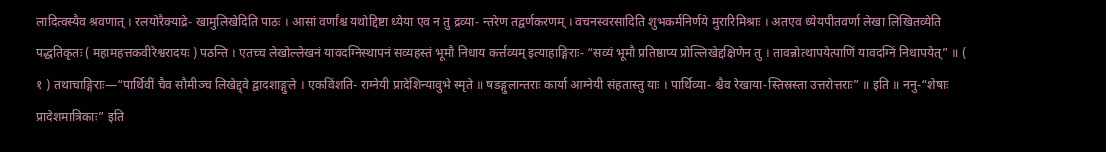लादित्वस्यैव श्रवणात् । रलयोरैक्याद्रे- खामुलिखेदिति पाठः । आसां वर्णांश्च यथोद्दिष्टा ध्येया एव न तु द्रव्या- न्तरेण तद्वर्णकरणम् । वचनस्वरसादिति शुभकर्मनिर्णये मुरारिमिश्राः । अतएव ध्येयपीतवर्णा लेखा लिखितव्येति पद्धतिकृतः ( महामहत्तकवीरेश्वरादयः ) पठन्ति । एतच्च लेखोल्लेखनं यावदग्निस्थापनं सव्यहस्तं भूमौ निधाय कर्त्तव्यम् इत्याहाङ्गिराः- “सव्यं भूमौ प्रतिष्ठाप्य प्रोल्लिखेद्दक्षिणेन तु । तावन्नोत्थापयेत्पाणिं यावदग्निं निधापयेत्” ॥ ( १ ) तथाचाङ्गिराः—“पार्थिवीं चैव सौमीञ्च लिखेद्द्वे द्वादशाङ्गुले । एकविंशति- राग्नेयी प्रादेशिन्यावुभे स्मृते ॥ षडङ्गुलान्तराः कार्या आग्नेयी संहतास्तु याः । पार्थिव्या- श्चैव रेखाया-स्तिस्रस्ता उत्तरोत्तराः” ॥ इति ॥ ननु-“शेषाः प्रादेशमात्रिकाः” इति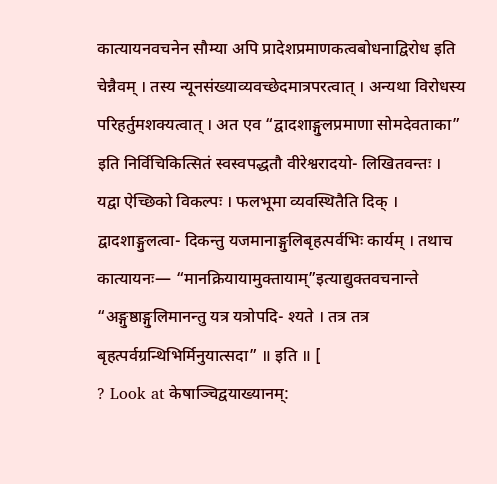कात्यायनवचनेन सौम्या अपि प्रादेशप्रमाणकत्वबोधनाद्विरोध इति चेन्नैवम् । तस्य न्यूनसंख्याव्यवच्छेदमात्रपरत्वात् । अन्यथा विरोधस्य परिहर्तुमशक्यत्वात् । अत एव “द्वादशाङ्गुलप्रमाणा सोमदेवताका” इति निर्विचिकित्सितं स्वस्वपद्धतौ वीरेश्वरादयो- लिखितवन्तः । यद्वा ऐच्छिको विकल्पः । फलभूमा व्यवस्थितैति दिक् । द्वादशाङ्गुलत्वा- दिकन्तु यजमानाङ्गुलिबृहत्पर्वभिः कार्यम् । तथाच कात्यायनः— “मानक्रियायामुक्तायाम्”इत्याद्युक्तवचनान्ते “अङ्गुष्ठाङ्गुलिमानन्तु यत्र यत्रोपदि- श्यते । तत्र तत्र बृहत्पर्वग्रन्थिभिर्मिनुयात्सदा” ॥ इति ॥ [
? Look at केषाञ्चिद्वयाख्यानम्: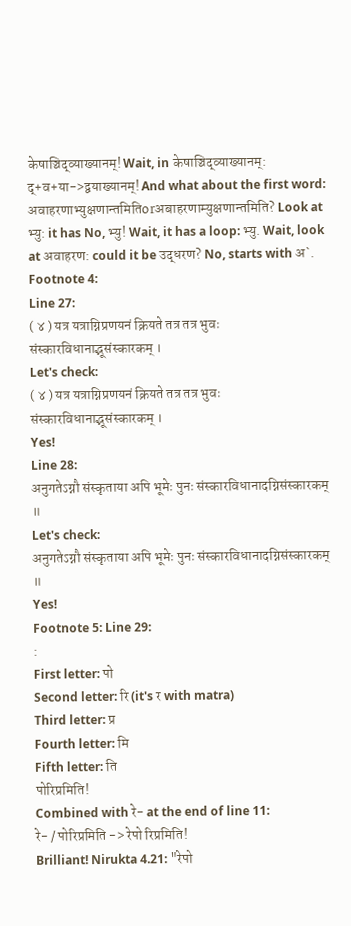केषाञ्चिद्व्याख्यानम्! Wait, in केषाञ्चिद्व्याख्यानम्: द्+व+या->द्वयाख्यानम्! And what about the first word: अवाहरणाभ्युक्षणान्तमितिorअबाहरणाम्युक्षणान्तमिति? Look at भ्यु: it has No, भ्यु! Wait, it has a loop: भ्यु. Wait, look at अवाहरण: could it be उद्धरण? No, starts with अ`.
Footnote 4:
Line 27:
( ४ ) यत्र यत्राग्निप्रणयनं क्रियते तत्र तत्र भुवः संस्कारविधानाद्भूसंस्कारकम् ।
Let's check:
( ४ ) यत्र यत्राग्निप्रणयनं क्रियते तत्र तत्र भुवः संस्कारविधानाद्भूसंस्कारकम् ।
Yes!
Line 28:
अनुगतेऽग्नौ संस्कृताया अपि भूमेः पुनः संस्कारविधानादग्निसंस्कारकम् ॥
Let's check:
अनुगतेऽग्नौ संस्कृताया अपि भूमेः पुनः संस्कारविधानादग्निसंस्कारकम् ॥
Yes!
Footnote 5: Line 29:
:
First letter: पो
Second letter: रि (it's र with matra)
Third letter: प्र
Fourth letter: मि
Fifth letter: ति
पोरिप्रमिति!
Combined with रे- at the end of line 11:
रे- / पोरिप्रमिति -> रेपो रिप्रमिति!
Brilliant! Nirukta 4.21: "रेपो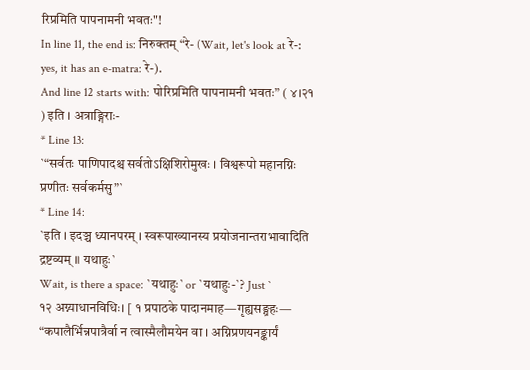रिप्रमिति पापनामनी भवतः"!
In line 11, the end is: निरुक्तम् “रे- (Wait, let's look at रे-: yes, it has an e-matra: रे-).
And line 12 starts with: पोरिप्रमिति पापनामनी भवतः” ( ४।२१ ) इति । अत्राङ्गिराः-
* Line 13:
`“सर्वतः पाणिपादश्च सर्वतोऽक्षिशिरोमुखः । विश्वरूपो महानग्निः प्रणीतः सर्वकर्मसु”`
* Line 14:
`इति । इदञ्च ध्यानपरम् । स्वरूपाख्यानस्य प्रयोजनान्तराभावादिति द्रष्टव्यम् ॥ यथाहुः`
Wait, is there a space: `यथाहुः` or `यथाहुः-`? Just `
१२ अग्न्याधानविधिः। [ १ प्रपाठके पादानमाह—गृह्यसङ्ग्रहः— “कपालैर्भिन्नपात्रैर्वा न त्वास्मैलौमयेन वा । अग्निप्रणयनङ्कार्यं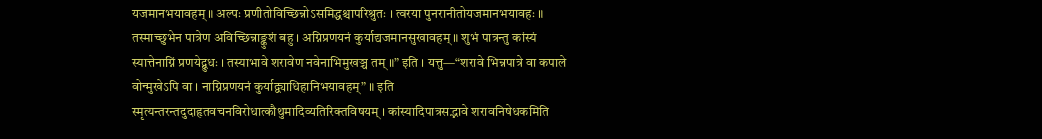यजमानभयावहम् ॥ अल्पः प्रणीतोविच्छिन्नोऽसमिद्धश्चापरिश्रुतः । त्वरया पुनरानीतोयजमानभयावहः ॥ तस्माच्छुभेन पात्रेण अविच्छिन्नाङ्कुशं बहु । अग्निप्रणयनं कुर्याद्यजमानसुखावहम् ॥ शुभं पात्रन्तु कांस्यं स्यात्तेनाग्निं प्रणयेद्बुधः । तस्याभावे शरावेण नवेनाभिमुखञ्च तम् ॥” इति । यत्तु—“शरावे भिन्नपात्रे वा कपाले वोन्मुखेऽपि वा । नाग्निप्रणयनं कुर्याद्व्याधिहानिभयावहम्” ॥ इति स्मृत्यन्तरन्तदुदाहृतवचनविरोधात्कौथुमादिव्यतिरिक्तविषयम् । कांस्यादिपात्रसद्भावे शरावनिषेधकमिति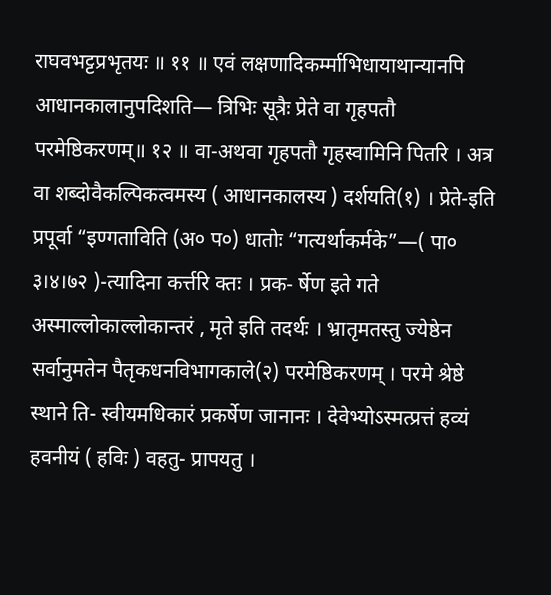राघवभट्टप्रभृतयः ॥ ११ ॥ एवं लक्षणादिकर्म्माभिधायाथान्यानपि आधानकालानुपदिशति— त्रिभिः सूत्रैः प्रेते वा गृहपतौ परमेष्ठिकरणम्॥ १२ ॥ वा-अथवा गृहपतौ गृहस्वामिनि पितरि । अत्र वा शब्दोवैकल्पिकत्वमस्य ( आधानकालस्य ) दर्शयति(१) । प्रेते-इति प्रपूर्वा “इण्गताविति (अ० प०) धातोः “गत्यर्थाकर्मके”—( पा० ३।४।७२ )-त्यादिना कर्त्तरि क्तः । प्रक- र्षेण इते गते अस्माल्लोकाल्लोकान्तरं , मृते इति तदर्थः । भ्रातृमतस्तु ज्येष्ठेन सर्वानुमतेन पैतृकधनविभागकाले(२) परमेष्ठिकरणम् । परमे श्रेष्ठे स्थाने ति- स्वीयमधिकारं प्रकर्षेण जानानः । देवेभ्योऽस्मत्प्रत्तं हव्यं हवनीयं ( हविः ) वहतु- प्रापयतु ।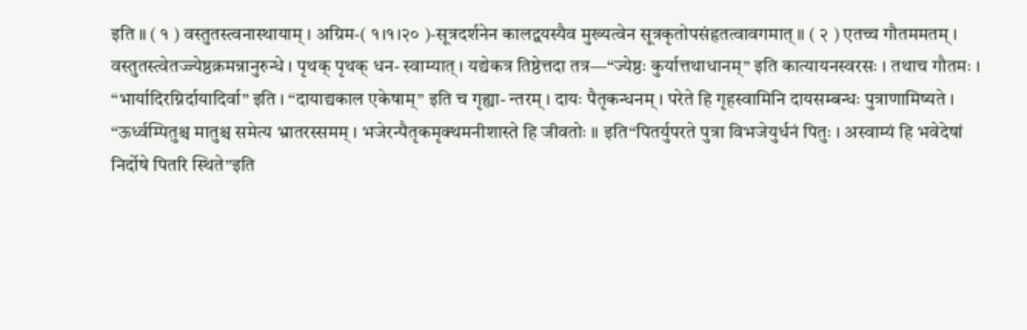इति ॥ ( १ ) वस्तुतस्त्वनास्थायाम् । अग्रिम-( १।१।२० )-सूत्रदर्शनेन कालद्वयस्यैव मुख्यत्वेन सूत्रकृतोपसंहृतत्वावगमात् ॥ ( २ ) एतच्च गौतममतम् । वस्तुतस्त्वेतज्ज्येष्ठक्रमन्नानुरुन्धे । पृथक् पृथक् धन- स्वाम्यात् । यद्येकत्र तिष्ठेत्तदा तत्र—“ज्येष्ठः कुर्यात्तथाधानम्” इति कात्यायनस्वरसः । तथाच गौतमः । “भार्यादिरग्निर्दायादिर्वा” इति । “दायाद्यकाल एकेषाम्” इति च गृह्या- न्तरम् । दायः पैतृकन्धनम् । परेते हि गृहस्वामिनि दायसम्बन्धः पुत्राणामिष्यते । “ऊर्ध्वम्पितुश्च मातुश्च समेत्य भ्रातरस्समम् । भजेरन्पैतृकमृक्थमनीशास्ते हि जीवतोः ॥ इति“पितर्युपरते पुत्रा विभजेयुर्धनं पितुः । अस्वाम्यं हि भवेदेषां निर्दोषे पितरि स्थिते”इति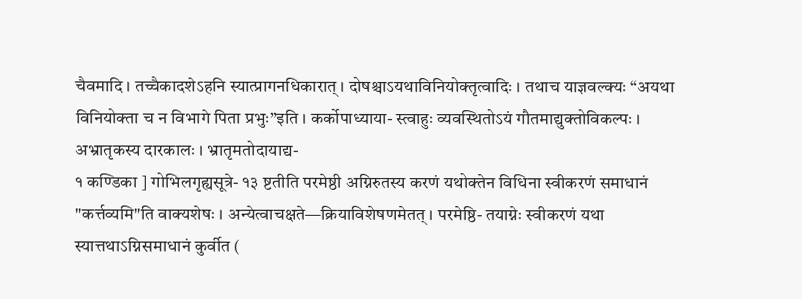चैवमादि । तच्चैकादशेऽहनि स्यात्प्रागनधिकारात् । दोषश्चाऽयथाविनियोक्तृत्वादिः । तथाच याज्ञवल्क्यः “अयथा विनियोक्ता च न विभागे पिता प्रभुः”इति । कर्कोपाध्याया- स्त्वाहुः व्यवस्थितोऽयं गौतमाद्युक्तोविकल्पः । अभ्रातृकस्य दारकालः । भ्रातृमतोदायाद्य-
१ कण्डिका ] गोभिलगृह्यसूत्रे- १३ ष्टतीति परमेष्ठी अग्निरुतस्य करणं यथोक्तेन विधिना स्वीकरणं समाधानं "कर्त्तव्यमि"ति वाक्यशेषः । अन्येत्वाचक्षते—क्रियाविशेषणमेतत् । परमेष्ठि- तयाग्नेः स्वीकरणं यथा स्यात्तथाऽग्निसमाधानं कुर्वीत (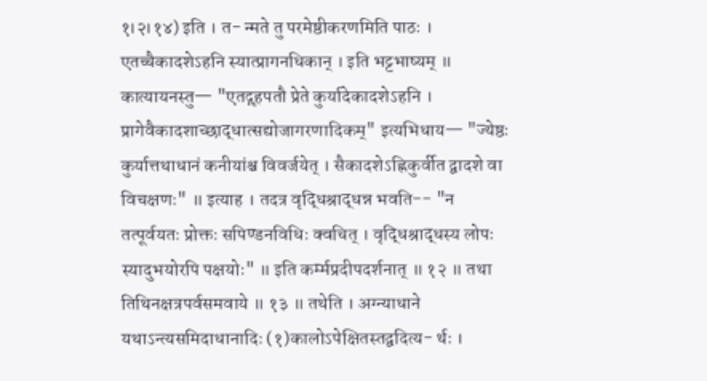१।२।१४) इति । त- न्मते तु परमेष्ठीकरणमिति पाठः । एतच्चैकादशेऽहनि स्यात्प्रागनधिकान् । इति भट्टभाष्यम् ॥ कात्यायनस्तु— "एतद्गृहपतौ प्रेते कुर्यादेकादशेऽहनि । प्रागेवैकादशाच्छाद्धात्सद्योजागरणादिकम्" इत्यभिधाय— "ज्येष्ठः कुर्यात्तथाधानं कनीयांश्च विवर्जयेत् । सैकादशेऽह्निकुर्वीत द्वादशे वा विचक्षणः" ॥ इत्याह । तदत्र वृद्धिश्राद्धन्न भवति-- "न तत्पूर्वयतः प्रोक्तः सपिण्डनविधिः क्वचित् । वृद्धिश्राद्धस्य लोपः स्यादुभयोरपि पक्षयोः" ॥ इति कर्म्मप्रदीपदर्शनात् ॥ १२ ॥ तथा तिथिनक्षत्रपर्वसमवाये ॥ १३ ॥ तथेति । अग्न्याधाने यथाऽन्त्यसमिदाधानादिः (१)कालोऽपेक्षितस्तद्वदित्य- र्थः ।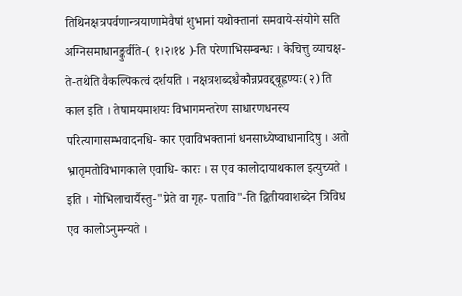तिथिनक्षत्रपर्वणान्त्रयाणामेवैषां शुभानां यथोक्तानां समवाये-संयोगे सति अग्निसमाधानङ्कुर्वीते-( १।२।१४ )-ति परेणाभिसम्बन्धः । केचित्तु व्याचक्ष- ते-तथेति वैकल्पिकत्वं दर्शयति । नक्षत्रशब्दश्चैकौन्नप्रवद्द्बूह्वण्यः(२) ति काल इति । तेषामयमाशयः विभागमन्तरेण साधारणधनस्य परित्यागासम्भवादनधि- कार एवाविभक्तानां धनसाध्येष्वाधानादिषु । अतो भ्रातृमतोविभागकाले एवाधि- कारः । स एव कालोदायाथकाल इत्युच्यते । इति । गोभिलाचार्यैस्तु-"प्रेते वा गृह- पतावि"-ति द्वितीयवाशब्देन त्रिविध एव कालोऽनुमन्यते ।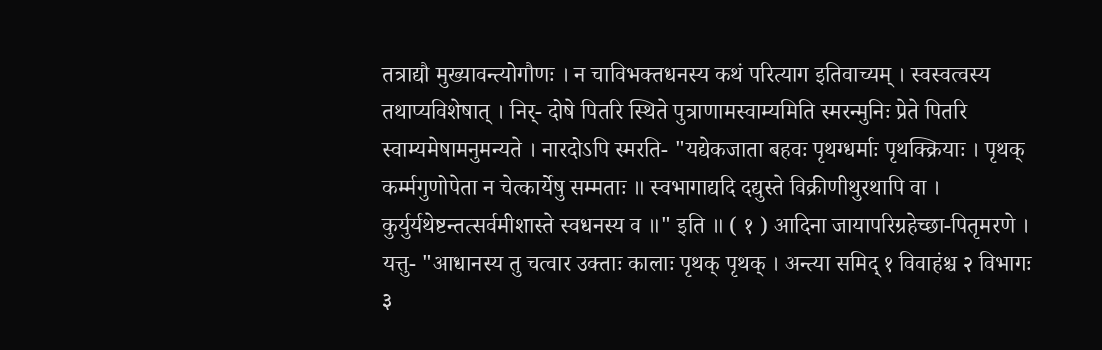तत्राद्यौ मुख्यावन्त्योगौणः । न चाविभक्तधनस्य कथं परित्याग इतिवाच्यम् । स्वस्वत्वस्य तथाप्यविशेषात् । निर्- दोषे पितरि स्थिते पुत्राणामस्वाम्यमिति स्मरन्मुनिः प्रेते पितरि स्वाम्यमेषामनुमन्यते । नारदोऽपि स्मरति- "यद्येकजाता बहवः पृथग्धर्माः पृथक्क्रियाः । पृथक् कर्म्मगुणोपेता न चेत्कार्येषु सम्मताः ॥ स्वभागाद्यदि दद्युस्ते विक्रीणीथुरथापि वा । कुर्युर्यथेष्टन्तत्सर्वमीशास्ते स्वधनस्य व ॥" इति ॥ ( १ ) आदिना जायापरिग्रहेच्छा-पितृमरणे । यत्तु- "आधानस्य तु चत्वार उक्ताः कालाः पृथक् पृथक् । अन्त्या समिद् १ विवाहंश्च २ विभागः ३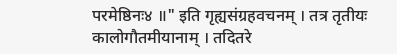परमेष्ठिनः४ ॥" इति गृह्यसंग्रहवचनम् । तत्र तृतीयः कालोगौतमीयानाम् । तदितरे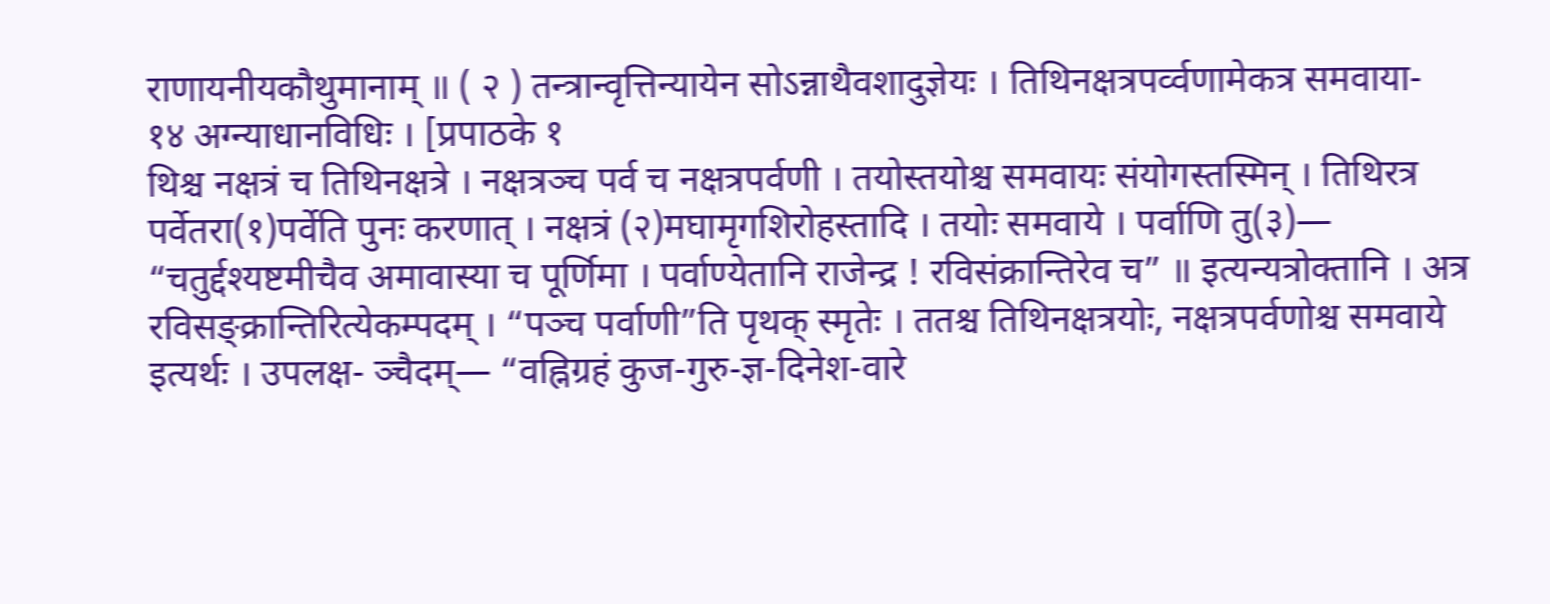राणायनीयकौथुमानाम् ॥ ( २ ) तन्त्रान्वृत्तिन्यायेन सोऽन्नाथैवशादुज्ञेयः । तिथिनक्षत्रपर्व्वणामेकत्र समवाया-
१४ अग्न्याधानविधिः । [प्रपाठके १
थिश्च नक्षत्रं च तिथिनक्षत्रे । नक्षत्रञ्च पर्व च नक्षत्रपर्वणी । तयोस्तयोश्च समवायः संयोगस्तस्मिन् । तिथिरत्र पर्वेतरा(१)पर्वेति पुनः करणात् । नक्षत्रं (२)मघामृगशिरोहस्तादि । तयोः समवाये । पर्वाणि तु(३)— “चतुर्द्दश्यष्टमीचैव अमावास्या च पूर्णिमा । पर्वाण्येतानि राजेन्द्र ! रविसंक्रान्तिरेव च” ॥ इत्यन्यत्रोक्तानि । अत्र रविसङ्क्रान्तिरित्येकम्पदम् । “पञ्च पर्वाणी”ति पृथक् स्मृतेः । ततश्च तिथिनक्षत्रयोः, नक्षत्रपर्वणोश्च समवाये इत्यर्थः । उपलक्ष- ञ्चैदम्— “वह्निग्रहं कुज-गुरु-ज्ञ-दिनेश-वारे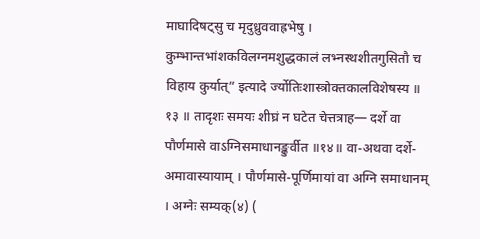माघादिषट्सु च मृदुध्रुववाह्रभेषु । कुम्भान्तभांशकविलग्नमशुद्धकालं लभ्नस्थशीतगुसितौ च विहाय कुर्यात्” इत्यादे र्ज्योतिःशास्त्रोक्तकालविशेषस्य ॥ १३ ॥ तादृशः समयः शीघ्रं न घटेत चेत्तत्राह— दर्शे वा पौर्णमासे वाऽग्निसमाधानङ्कुर्वीत ॥१४॥ वा-अथवा दर्शे-अमावास्यायाम् । पौर्णमासे-पूर्णिमायां वा अग्नि समाधानम् । अग्नेः सम्यक्(४) (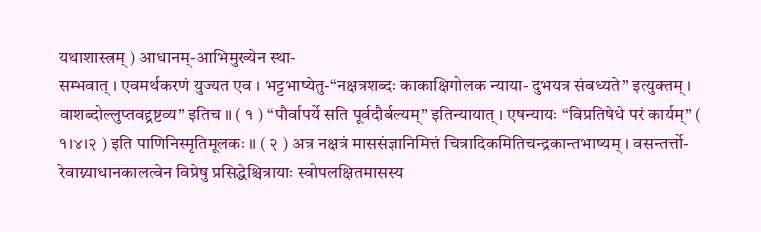यथाशास्त्रम् ) आधानम्-आभिमुख्येन स्था-
सम्भवात् । एवमर्थकरणं युज्यत एव । भट्टभाष्येतु-“नक्षत्रशब्दः काकाक्षिगोलक न्याया- दुभयत्र संबध्यते” इत्युक्तम् । वाशब्दोल्लुप्तवद्द्रष्टव्य” इतिच ॥ ( १ ) “पौर्वापर्ये सति पूर्वदौर्बल्यम्” इतिन्यायात् । एषन्यायः “विप्रतिषेधे परं कार्यम्” ( १।४।२ ) इति पाणिनिस्मृतिमूलकः ॥ ( २ ) अत्र नक्षत्रं माससंज्ञानिमित्तं चित्रादिकमितिचन्द्रकान्तभाष्यम् । वसन्तर्त्तो- रेवाग्न्याधानकालत्वेन विप्रेषु प्रसिद्धेश्चित्रायाः स्वोपलक्षितमासस्य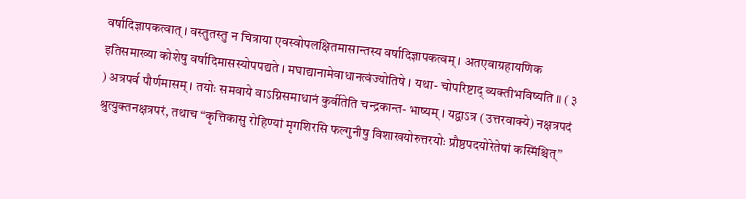वर्षादिज्ञापकत्वात् । वस्तुतस्तु न चित्राया एवस्वोपलक्षितमासान्तस्य वर्षादिज्ञापकत्वम् । अतएवाग्रहायणिक इतिसमाख्या कोशेषु वर्षादिमासस्योपपद्यते । मघाद्यानामेवाधानत्वंज्योतिषे । यथा- चोपरिष्टाद् व्यक्तीभविष्यति ॥ ( ३ ) अत्रपर्व पौर्णमासम् । तयोः समवाये वाऽग्निसमाधानं कुर्वीतेति चन्द्रकान्त- भाष्यम् । यद्वाऽत्र (उत्तरवाक्ये) नक्षत्रपदं श्रुत्युक्तनक्षत्रपरं, तथाच “कृत्तिकासु रोहिण्यां मृगशिरसि फल्गुनीषु विशाखयोरुत्तरयोः प्रौष्ठपदयोरेतेषां कस्मिंश्चित्”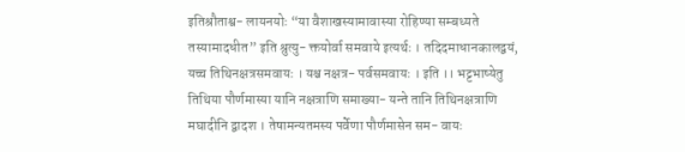इतिश्रौताश्व- लायनयोः “या वैशाखस्यामावास्या रोहिण्या सम्बध्यते तस्यामादधीत” इति श्रुत्यु- क्तयोर्वा समवाये इत्यर्थः । तदिदमाधानकालद्वयं, यच्च तिथिनक्षत्रसमवायः । यश्च नक्षत्र- पर्वसमवायः । इति ।। भट्टभाष्येतु तिथिया पौर्णमास्या यानि नक्षत्राणि समाख्या- यन्ते तानि तिथिनक्षत्राणि मघादीनि द्वादश । तेषामन्यतमस्य पर्वेणा पौर्णमासेन सम- वायः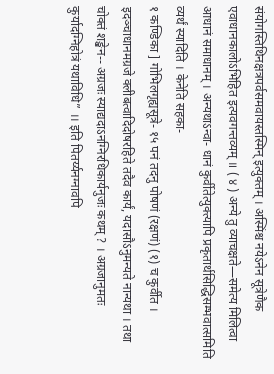संयोगस्तिथिनक्षत्रपर्वसमवायस्तस्मिन् इत्युक्तम् । अस्मिंश्च नयेऽनेन सूत्रेणैक एवाधानकालोऽभिहित इत्यवगन्तव्यम् ॥ ( ४ ) अन्ये तु व्याचक्षते—समेत्य मिलित्वा आधानं समाधानम् । अन्यथाऽन्वा- धानं कुर्वीतेत्युक्त्यापि प्रकृतार्थसिद्धिसम्भवात्समिति व्यर्थं स्यादिति । केनेति सहका-
१ कण्डिका ] गोभिलगृह्यसूत्रे- १५ पनं तदनु पोषणं (रक्षणं) (१) च कुर्वीत । इदञ्चाधानमग्रजे क्लीबत्वादिदोषरहिते तदैव कार्यं, यदासौऽनुमन्यते नान्यथा । तथा चोक्तं शङ्खेन-- अग्रजः स्याद्यदाऽनग्निरधिकार्यनुजः कथम् ? । अग्रजानुमतः कुर्यादग्निहोत्रं यथाविधि” ।। इति पितर्य्यनग्नावपि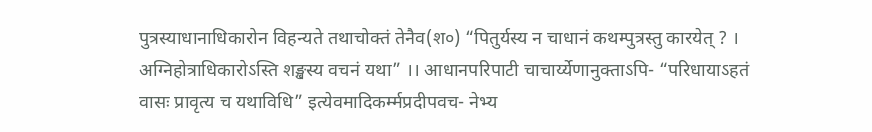पुत्रस्याधानाधिकारोन विहन्यते तथाचोक्तं तेनैव(श०) “पितुर्यस्य न चाधानं कथम्पुत्रस्तु कारयेत् ? । अग्निहोत्राधिकारोऽस्ति शङ्खस्य वचनं यथा” ।। आधानपरिपाटी चाचार्य्येणानुक्ताऽपि- “परिधायाऽहतं वासः प्रावृत्य च यथाविधि” इत्येवमादिकर्म्मप्रदीपवच- नेभ्य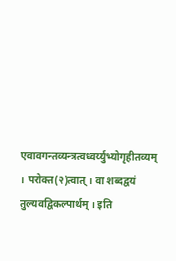एवावगन्तव्यन्त्रत्वध्वर्य्युभ्योगृहीतव्यम् । परोक्त(२)त्वात् । वा शब्दद्वयं तुल्यवद्विकल्पार्थम् । इति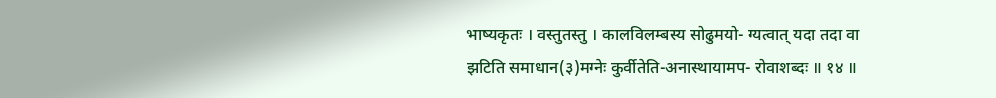भाष्यकृतः । वस्तुतस्तु । कालविलम्बस्य सोढुमयो- ग्यत्वात् यदा तदा वा झटिति समाधान(३)मग्नेः कुर्वीतेति-अनास्थायामप- रोवाशब्दः ॥ १४ ॥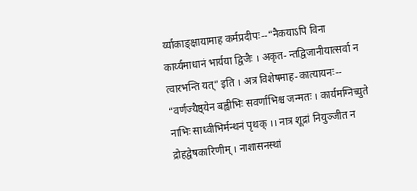र्य्याकाङ्क्षायामाह कर्मप्रदीपः--“नैकयाऽपि विना कार्य्यमाधानं भार्यया द्विजैः । अकृत- न्तद्विजानीयात्सर्वा न त्वारभन्ति यत्” इति । अत्र विशेषमाह-कात्यायनः-- “वर्णज्यैष्ठ्येन बह्वीभिः सवर्णाभिश्च जन्मतः । कार्यमग्निच्युते नाभिः साध्वीभिर्मन्थनं पृथक् ।। नात्र शूद्रां नियुञ्जीत न द्रोहद्वेषकारिणीम् । नाशासनस्थां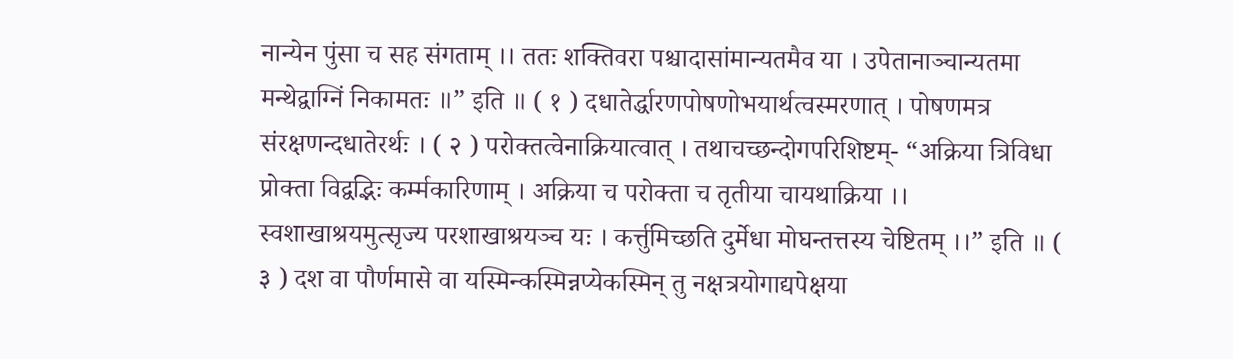नान्येन पुंसा च सह संगताम् ।। ततः शक्तिवरा पश्चादासांमान्यतमैव या । उपेतानाञ्चान्यतमा मन्थेद्वाग्निं निकामतः ॥” इति ॥ ( १ ) दधातेर्द्धारणपोषणोभयार्थत्वस्मरणात् । पोषणमत्र संरक्षणन्दधातेरर्थः । ( २ ) परोक्तत्वेनाक्रियात्वात् । तथाचच्छन्दोगपरिशिष्टम्- “अक्रिया त्रिविधा प्रोक्ता विद्वद्भिः कर्म्मकारिणाम् । अक्रिया च परोक्ता च तृतीया चायथाक्रिया ।। स्वशाखाश्रयमुत्सृज्य परशाखाश्रयञ्च यः । कर्त्तुमिच्छति दुर्मेधा मोघन्तत्तस्य चेष्टितम् ।।” इति ॥ ( ३ ) दश वा पौर्णमासे वा यस्मिन्कस्मिन्नप्येकस्मिन् तु नक्षत्रयोगाद्यपेक्षया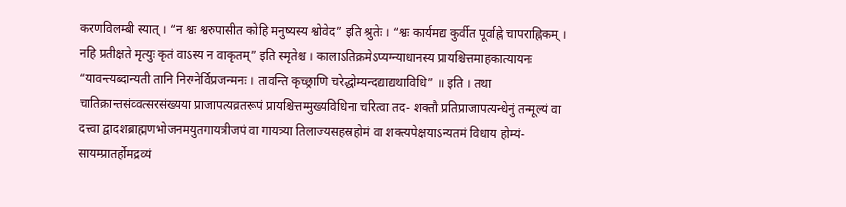करणविलम्बी स्यात् । “न श्वः श्वरुपासीत कोहि मनुष्यस्य श्वोवेद” इति श्रुतेः । “श्वः कार्यमद्य कुर्वीत पूर्वाह्ने चापराह्निकम् । नहि प्रतीक्षते मृत्युः कृतं वाऽस्य न वाकृतम्” इति स्मृतेश्च । कालाऽतिक्रमेऽप्यग्न्याधानस्य प्रायश्चित्तमाहकात्यायनः “यावन्त्यब्दान्यती तानि निरग्नेर्विप्रजन्मनः । तावन्ति कृच्छ्राणि चरेद्धोम्यन्दद्याद्यथाविधि” ॥ इति । तथा चातिक्रान्तसंव्वत्सरसंख्यया प्राजापत्यव्रतरूपं प्रायश्चित्तम्मुख्यविधिना चरित्वा तद- शक्तौ प्रतिप्राजापत्यन्धेनुं तन्मूल्यं वा दत्त्वा द्वादशब्राह्मणभोजनमयुतगायत्रीजपं वा गायत्र्या तिलाज्यसहस्रहोमं वा शक्त्यपेक्षयाऽन्यतमं विधाय होम्यं-सायम्प्रातर्होमद्रव्यं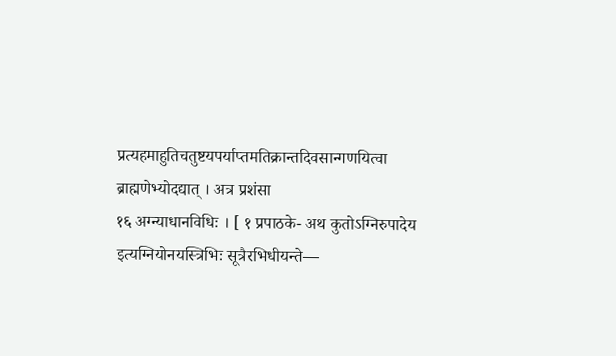प्रत्यहमाहुतिचतुष्टयपर्याप्तमतिक्रान्तदिवसान्गणयित्वा ब्राह्मणेभ्योदद्यात् । अत्र प्रशंसा
१६ अग्न्याधानविधिः । [ १ प्रपाठके- अथ कुतोऽग्निरुपादेय इत्यग्नियोनयस्त्रिभिः सूत्रैरभिधीयन्ते—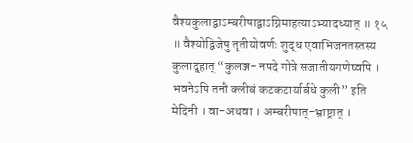वैश्यकुलाद्वाऽम्बरीषाद्वाऽग्निमाहत्याऽभ्यादध्यात् ॥ १५ ॥ वैश्योद्विजेषु तृतीयोवर्णः शुद्ध एवाभिजनतस्तस्य कुलाद्गृहात् “कुलञ्ज- नपदे गोत्रे सजातीयगणेष्वपि । भवनेऽपि तनौ क्लीबं कटकटार्यार्बधे कुली” इति मेदिनी । वा-अथवा । अम्बरीषात्-भ्राष्ट्रात् ।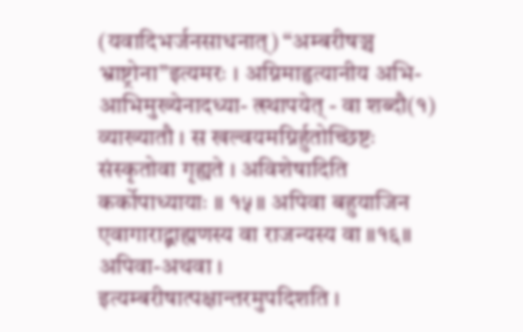(यवादिभर्जनसाधनात्) “अम्बरीषञ्च भ्राष्ट्रोना”इत्यमरः । अग्निमाहृत्यानीय अभि-आभिमुख्येनादध्या- त्स्थापयेत् - वा शब्दौ(१) व्याख्यातौ । स खल्वयमग्निर्हुतोच्छिष्टः संस्कृतोवा गृह्यते । अविशेषादिति कर्कोपाध्यायाः ॥ १५॥ अपिवा बहुयाजिन एवागाराद्ब्राह्मणस्य वा राजन्यस्य वा ॥१६॥ अपिवा-अथवा । इत्यम्बरीषात्पक्षान्तरमुपदिशति ।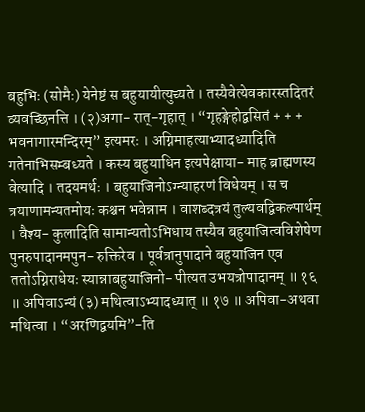बहुभिः (सोमैः) येनेष्टं स बहुयायीत्युच्यते । तस्यैवेत्येवकारस्तदितरं व्यवच्छिनत्ति । (२)अगा- रात्-गृहात् । “गृहङ्गेहोद्वसितं + + + भवनागारमन्दिरम्” इत्यमरः । अग्निमाहत्याभ्यादध्यादिति गतेनाभिसम्बध्यते । कस्य बहुयाधिन इत्यपेक्षाया- माह ब्राह्मणस्य वेत्यादि । तदयमर्थः । बहुयाजिनोऽग्न्याहरणं विधेयम् । स च त्रयाणामन्यतमोयः कश्चन भवेन्नाम । वाशब्दत्रयं तुल्यवद्विकल्पार्थम् । वैश्य- कुलादिति सामान्यतोऽभिधाय तस्यैव बहुयाजित्वविशेषेण पुनरुपादानमपुन- रुक्तिरेव । पूर्वत्रानुपादाने बहुयाजिन एव ततोऽग्निराधेयः स्यान्नाबहुयाजिनो- पीत्यत उभयत्रोपादानम् ॥ १६ ॥ अपिवाऽन्यं (३) मथित्वाऽभ्यादध्यात् ॥ १७ ॥ अपिवा-अथवा मथित्वा । “अरणिद्वयमि”-ति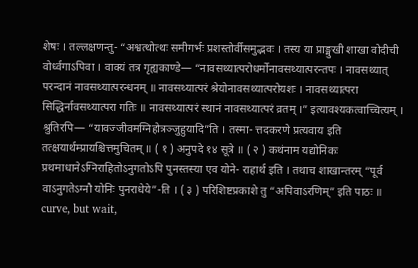शेषः । तल्लक्षणन्तु- “अश्वत्थोत्थः समीगर्भः प्रशस्तोर्वीसमुद्भवः । तस्य या प्राङ्मुखी शाखा वोदीची वोर्ध्वगाऽपिवा । वाक्यं तत्र गृह्यकाण्डे— “नावसथ्यात्परोधर्मोनावसथ्यात्परन्तपः । नावसथ्यात् परन्दानं नावसथ्यात्परन्धनम् ॥ नावसथ्यात्परं श्रेयोनावसथ्यात्परोयशः । नावसथ्यात्परा सिद्धिर्नावसथ्यात्परा गतिः ॥ नावसथ्यात्परं स्थानं नावसथ्यात्परं व्रतम् ।” इत्यावश्यकत्वाच्चित्यम् । श्रुतिरपि— “यावज्जीवमग्निहोत्रञ्जुहुयादि”ति । तस्मा- त्तदकरणे प्रत्यवाय इति तत्क्षयार्थम्प्रायश्चित्तमुचितम् ॥ ( १ ) अनुपदे १४ सूत्रे ॥ ( २ ) कथंनाम यद्योनिकः प्रथमाधानेऽग्निराहितोऽनुगतोऽपि पुनस्तस्या एव योने- राहार्थ इति । तथाच शाखान्तरम् “पूर्व वाऽनुगतेऽग्नौ योनिः पुनराधेये”-ति । ( ३ ) परिशिष्टप्रकाशे तु “अपिवाऽरणिम्” इति पाठः ॥
curve, but wait,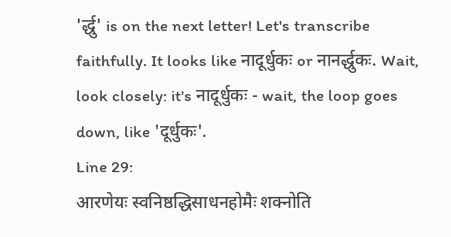'र्द्धु' is on the next letter! Let's transcribe faithfully. It looks like नादूर्धुकः or नानर्द्धुकः. Wait, look closely: it's नादूर्धुकः - wait, the loop goes down, like 'दूर्धुकः'.
Line 29:
आरणेयः स्वनिष्ठद्धिसाधनहोमैः शक्नोति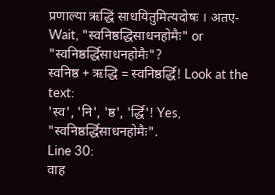प्रणाल्या ऋद्धिं साधयितुमित्यदोषः । अतए-
Wait, "स्वनिष्ठद्धिसाधनहोमैः" or "स्वनिष्ठर्द्धिसाधनहोमैः"?
स्वनिष्ठ + ऋद्धि = स्वनिष्ठर्द्धि! Look at the text:
'स्व', 'नि', 'ष्ठ', 'र्द्धि'! Yes, "स्वनिष्ठर्द्धिसाधनहोमैः".
Line 30:
वाह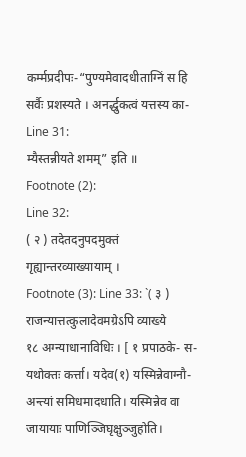कर्म्मप्रदीपः-“पुण्यमेवादधीताग्निं स हि सर्वैः प्रशस्यते । अनर्द्धुकत्वं यत्तस्य का-
Line 31:
म्यैस्तन्नीयते शमम्” इति ॥
Footnote (2):
Line 32:
( २ ) तदेतदनुपदमुक्तं गृह्यान्तरव्याख्यायाम् ।
Footnote (3): Line 33: `( ३ ) राजन्यात्तत्कुलादेवमग्रेऽपि व्याख्ये
१८ अग्न्याधानाविधिः । [ १ प्रपाठके- स-यथोक्तः कर्त्ता। यदेव(१) यस्मिन्नेवाग्नौ-अन्त्यां समिधमादधाति। यस्मिन्नेव वा जायायाः पाणिञ्जिघृक्षुञ्जुहोति।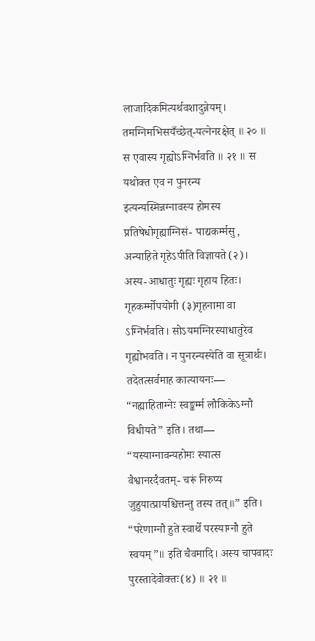लाजादिकमित्यर्थवशादुन्नेयम्। तमग्निमभिसयँच्छेत्-यत्नेनरक्षेत् ॥ २० ॥ स एवास्य गृह्योऽग्निर्भवति ॥ २१ ॥ स यथोक्त एव न पुनरन्य इत्यन्यस्मिन्नग्नावस्य होमस्य प्रतिषेधोगृह्याग्निसं- पाद्यकर्म्मसु, अन्याहिते गृहेऽपीति विज्ञायते(२)। अस्य-आधातुः गृह्यः गृहाय हितः। गृहकर्म्मोपयोगी (३)गृहनामा वा ऽग्निर्भवति। सोऽयमग्निरस्याधातुरेव गृह्योभवति। न पुनरन्यस्येति वा सूत्रार्थः। तदेतत्सर्वमाह कात्यायनः— “नह्याहिताग्नेः स्वङ्कर्म्म लौकिकेऽग्नौ विधीयते” इति। तथा— “यस्याग्नावन्यहोमः स्यात्स वैश्वानरदैवतम्- चरूं निरुप्य जुहुयात्प्रायश्चित्तन्तु तस्य तत्॥” इति। “परेणाग्नौ हुते स्वार्थे परस्याग्नौ हुते स्वयम्”॥ इति चैवमादि। अस्य चापवादः पुरस्तादेवोक्तः(४) ॥ २१ ॥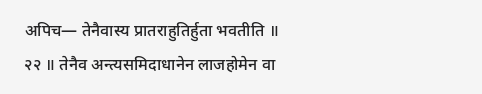अपिच— तेनैवास्य प्रातराहुतिर्हुता भवतीति ॥ २२ ॥ तेनैव अन्त्यसमिदाधानेन लाजहोमेन वा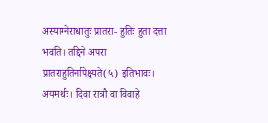अस्याग्नेराधातुः प्रातरा- हुतिः हुता दत्ता भवति। तद्दिने अपरा प्रातराहुतिर्नापेक्ष्यते(५) इतिभावः। अयमर्थः। दिवा रात्रौ वा विवाहे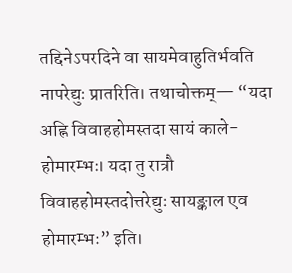तद्दिनेऽपरदिने वा सायमेवाहुतिर्भवति नापरेद्युः प्रातरिति। तथाचोक्तम्— “यदा अह्नि विवाहहोमस्तदा सायं काले- होमारम्भः। यदा तु रात्रौ विवाहहोमस्तदोत्तरेद्युः सायङ्काल एव होमारम्भः” इति।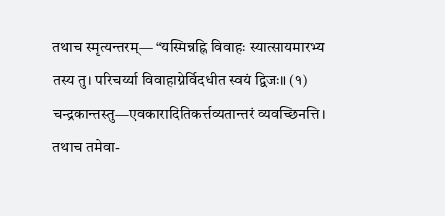तथाच स्मृत्यन्तरम्— “यस्मिन्नह्नि विवाहः स्यात्सायमारभ्य तस्य तु। परिचर्य्या विवाहाग्नेर्विदधीत स्वयं द्विजः॥ (१) चन्द्रकान्तस्तु—एवकारादितिकर्त्तव्यतान्तरं व्यवच्छिनत्ति। तथाच तमेवा-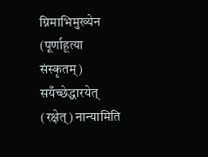ग्निमाभिमुख्येन (पूर्णाहूत्या संस्कृतम्) सयँच्छेद्धारयेत् (रक्षेत्) नान्यामिति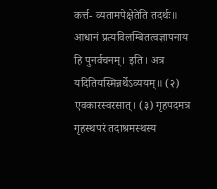कर्त्त- व्यतामपेक्षेतेति तदर्थः॥ आधानं प्रत्यविलम्बितत्वज्ञापनाय हि पुनर्वचनम्। इति। अत्र यदितियस्मिन्नर्थेऽव्ययम्॥ (२) एवकारस्वरसात्। (३) गृहपदमत्र गृहस्थपरं तदाश्रमस्थस्य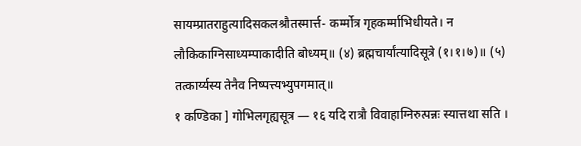सायम्प्रातराहुत्यादिसकलश्रौतस्मार्त्त- कर्म्मोत्र गृहकर्म्माभिधीयते। न लौकिकाग्निसाध्यम्पाकादीति बोध्यम्॥ (४) ब्रह्मचार्यांत्यादिसूत्रे (१।१।७)॥ (५) तत्कार्य्यस्य तेनैव निष्पत्त्यभ्युपगमात्॥
१ कण्डिका ] गोभिलगृह्यसूत्र — १६ यदि रात्रौ विवाहाग्निरुत्पन्नः स्यात्तथा सति ।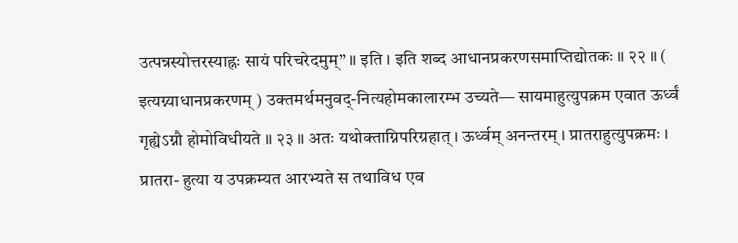उत्पन्नस्योत्तरस्याह्नः सायं परिचरेदमुम्” ॥ इति । इति शब्द आधानप्रकरणसमाप्तिद्योतकः ॥ २२ ॥ ( इत्यग्न्याधानप्रकरणम् ) उक्तमर्थमनुवद्-नित्यहोमकालारम्भ उच्यते— सायमाहुत्युपक्रम एवात ऊर्ध्वं गृह्येऽग्नौ होमोविधीयते ॥ २३ ॥ अतः यथोक्ताग्निपरिग्रहात् । ऊर्ध्वम् अनन्तरम् । प्रातराहुत्युपक्रमः । प्रातरा- हुत्या य उपक्रम्यत आरभ्यते स तथाविध एव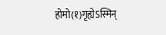होमो(१)गृह्येऽस्मिन्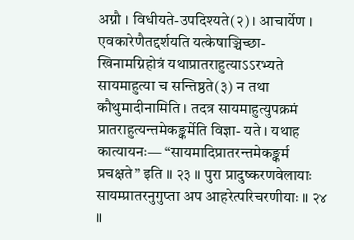अग्नौ । विधीयते-उपदिश्यते(२) । आचार्येण । एवकारेणैतद्दर्शयति यत्केषाञ्चिच्छा- खिनामग्निहोत्रं यथाप्रातराहुत्याऽऽरभ्यते सायमाहुत्या च सन्तिष्ठते(३) न तथा कौथुमादीनामिति । तदत्र सायमाहुत्युपक्रमं प्रातराहुत्यन्तमेकङ्कर्मेति विज्ञा- यते । यथाह कात्यायनः— “सायमादिप्रातरन्तमेकङ्कर्म प्रचक्षते” इति ॥ २३ ॥ पुरा प्रादुष्करणवेलायाः सायम्प्रातरनुगुप्ता अप आहरेत्परिचरणीयाः ॥ २४ ॥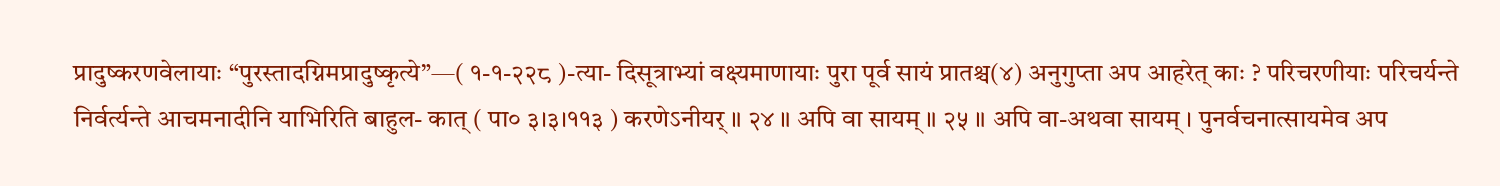प्रादुष्करणवेलायाः “पुरस्तादग्निमप्रादुष्कृत्ये”—( १-१-२२८ )-त्या- दिसूत्राभ्यां वक्ष्यमाणायाः पुरा पूर्व सायं प्रातश्च(४) अनुगुप्ता अप आहरेत् काः ? परिचरणीयाः परिचर्यन्ते निर्वर्त्यन्ते आचमनादीनि याभिरिति बाहुल- कात् ( पा० ३।३।११३ ) करणेऽनीयर् ॥ २४ ॥ अपि वा सायम् ॥ २५ ॥ अपि वा-अथवा सायम् । पुनर्वचनात्सायमेव अप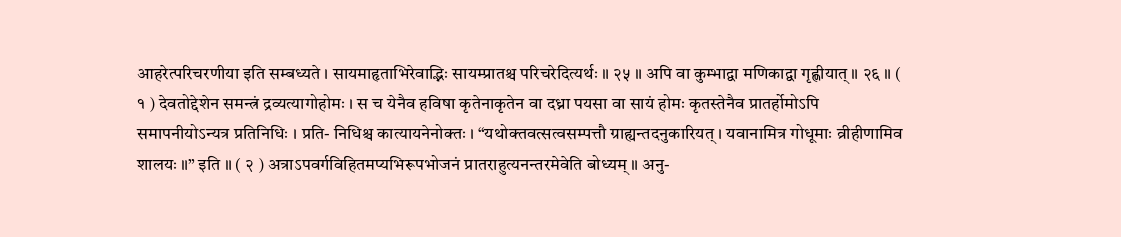आहरेत्परिचरणीया इति सम्बध्यते । सायमाहृताभिरेवाद्भिः सायम्प्रातश्च परिचरेदित्यर्थः ॥ २५ ॥ अपि वा कुम्भाद्वा मणिकाद्वा गृह्णीयात् ॥ २६ ॥ ( १ ) देवतोद्देशेन समन्त्रं द्रव्यत्यागोहोमः । स च येनैव हविषा कृतेनाकृतेन वा दध्ना पयसा वा सायं होमः कृतस्तेनैव प्रातर्होमोऽपि समापनीयोऽन्यत्र प्रतिनिधिः । प्रति- निधिश्च कात्यायनेनोक्तः । “यथोक्तवत्सत्वसम्पत्तौ ग्राह्यन्तदनुकारियत् । यवानामित्र गोधूमाः व्रीहीणामिव शालयः ॥” इति ॥ ( २ ) अत्राऽपवर्गविहितमप्यभिरूपभोजनं प्रातराहुत्यनन्तरमेवेति बोध्यम् ॥ अनु-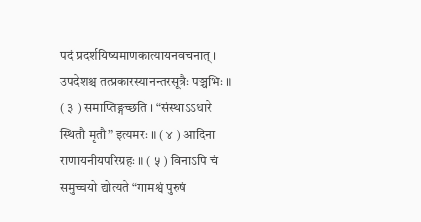पदं प्रदर्शयिष्यमाणकात्यायनवचनात् । उपदेशश्च तत्प्रकारस्यानन्तरसूत्रैः पञ्चभिः ॥ ( ३ ) समाप्तिङ्गच्छति । “संस्थाऽऽधारे स्थितौ मृतौ” इत्यमरः ॥ ( ४ ) आदिना राणायनीयपरिग्रहः ॥ ( ५ ) विनाऽपि चं समुच्चयो द्योत्यते “गामश्वं पुरुषं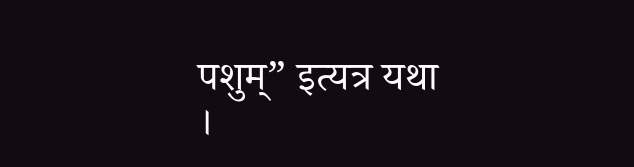पशुम्” इत्यत्र यथा ।